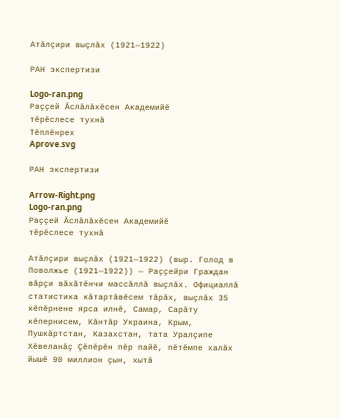Атăлçири выçлăх (1921—1922)

РАН экспертизи

Logo-ran.png
Раҫҫей Ӑслӑлӑхӗсен Академийӗ
тӗрӗслесе тухнӑ
Тӗплӗнрех
Aprove.svg

РАН экспертизи

Arrow-Right.png
Logo-ran.png
Раҫҫей Ӑслӑлӑхӗсен Академийӗ
тӗрӗслесе тухнӑ

Атӑлҫири выҫлӑх (1921—1922) (выр. Голод в Поволжье (1921—1922)) — Раҫҫейри Граждан вӑрҫи вӑхӑтӗнчи массӑллӑ выҫлӑх. Официаллӑ статистика кӑтартӑвӗсем тӑрӑх, выҫлӑх 35 кӗпӗрнене ярса илнӗ, Самар, Сарӑту кӗпернисем, Кӑнтӑр Украина, Крым, Пушкӑртстан, Казахстан, тата Уралҫипе Хӗвеланӑҫ Ҫӗпӗрӗн пӗр пайӗ, пӗтӗмпе халӑх йышӗ 90 миллион ҫын, хытӑ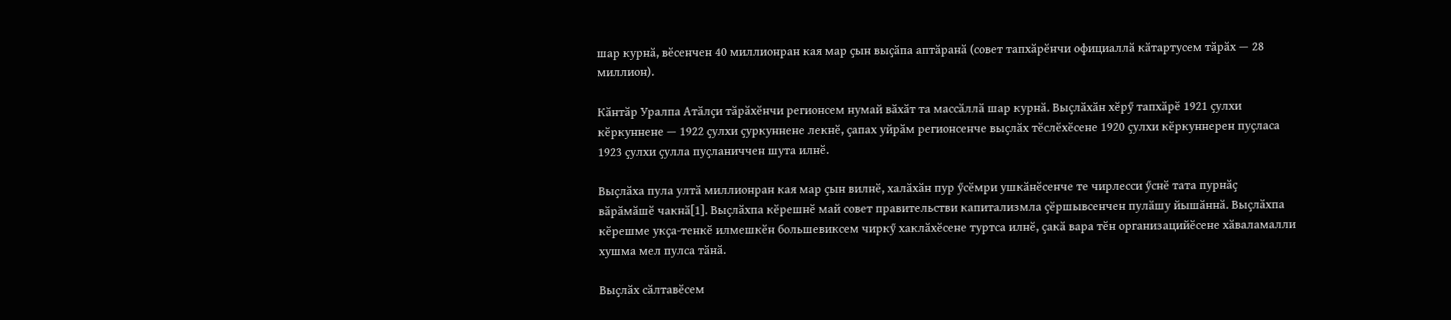шар курнӑ, вӗсенчен 40 миллионран кая мар ҫын выҫӑпа аптӑранӑ (совет тапхӑрӗнчи официаллӑ кӑтартусем тӑрӑх — 28 миллион).

Кӑнтӑр Уралпа Атӑлҫи тӑрӑхӗнчи регионсем нумай вӑхӑт та массӑллӑ шар курнӑ. Выҫлӑхӑн хӗрӳ тапхӑрӗ 1921 ҫулхи кӗркуннене — 1922 ҫулхи ҫуркуннене лекнӗ, ҫапах уйрӑм регионсенче выҫлӑх тӗслӗхӗсене 1920 ҫулхи кӗркуннерен пуҫласа 1923 ҫулхи ҫулла пуҫланиччен шута илнӗ.

Выҫлӑха пула ултӑ миллионран кая мар ҫын вилнӗ, халӑхӑн пур ӳсӗмри ушкӑнӗсенче те чирлесси ӳснӗ тата пурнӑҫ вӑрӑмӑшӗ чакнӑ[1]. Выҫлӑхпа кӗрешнӗ май совет правительстви капитализмла ҫӗршывсенчен пулӑшу йышӑннӑ. Выҫлӑхпа кӗрешме укҫа-тенкӗ илмешкӗн большевиксем чиркӳ хаклӑхӗсене туртса илнӗ, ҫакӑ вара тӗн организацийӗсене хӑваламалли хушма мел пулса тӑнӑ.

Выҫлӑх сӑлтавӗсем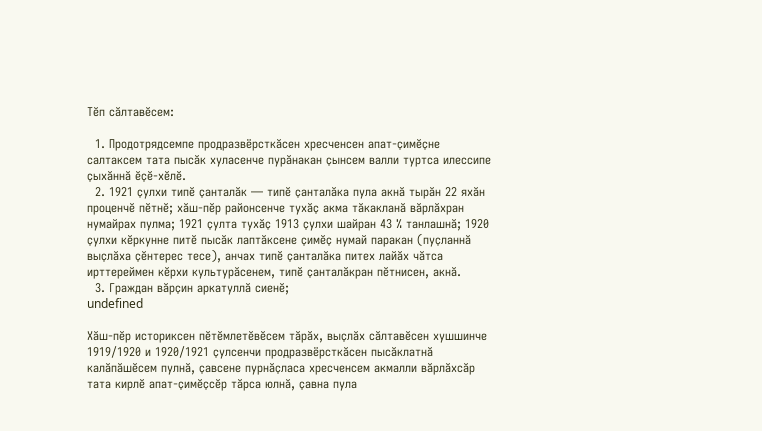Тӗп сӑлтавӗсем:

  1. Продотрядсемпе продразвёрсткӑсен хресченсен апат-ҫимӗҫне салтаксем тата пысӑк хуласенче пурӑнакан ҫынсем валли туртса илессипе ҫыхӑннӑ ӗҫӗ-хӗлӗ.
  2. 1921 ҫулхи типӗ ҫанталӑк — типӗ ҫанталӑка пула акнӑ тырӑн 22 яхӑн проценчӗ пӗтнӗ; хӑш-пӗр районсенче тухӑҫ акма тӑкакланӑ вӑрлӑхран нумайрах пулма; 1921 ҫулта тухӑҫ 1913 ҫулхи шайран 43 % танлашнӑ; 1920 ҫулхи кӗркунне питӗ пысӑк лаптӑксене ҫимӗҫ нумай паракан (пуҫланнӑ выҫлӑха ҫӗнтерес тесе), анчах типӗ ҫанталӑка питех лайӑх чӑтса ирттереймен кӗрхи культурӑсенем, типӗ ҫанталӑкран пӗтнисен, акнӑ.
  3. Граждан вӑрҫин аркатуллӑ сиенӗ;
undefined

Хӑш-пӗр историксен пӗтӗмлетӗвӗсем тӑрӑх, выҫлӑх сӑлтавӗсен хушшинче 1919/1920 и 1920/1921 ҫулсенчи продразвёрсткӑсен пысӑклатнӑ калӑпӑшӗсем пулнӑ, ҫавсене пурнӑҫласа хресченсем акмалли вӑрлӑхсӑр тата кирлӗ апат-ҫимӗҫсӗр тӑрса юлнӑ, ҫавна пула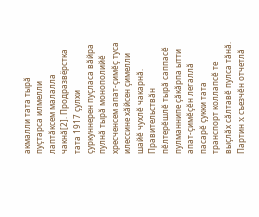акмалли тата тырӑ пуҫтарса илмелли лаптӑксем малалла чакнӑ[2]. Продразвёрстка тата 1917 ҫулхи ҫуркуннерен пуҫласа вӑйра пулнӑ тырӑ монополийӗ хресченсем апат-ҫимӗҫ туса илессине хӑйсен ҫимелли шайӗ чухлӗ чакарнӑ. Правительствӑн пӗлтерӗшлӗ тырӑ саппасӗ пулманнипе ҫӑкӑрпа ытти апат-ҫимӗҫӗн легаллӑ пасарӗ ҫукки тата транспорт коллапсӗ те выҫлӑх сӑлтавӗ пулса тӑнӑ. Партин X съезчӗн отчетлӑ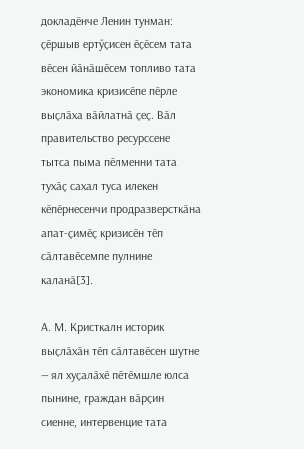докладӗнче Ленин тунман: ҫӗршыв ертӳҫисен ӗҫӗсем тата вӗсен йӑнӑшӗсем топливо тата экономика кризисӗпе пӗрле выҫлӑха вӑйлатнӑ ҫеҫ. Вӑл правительство ресурссене тытса пыма пӗлменни тата тухӑҫ сахал туса илекен кӗпӗрнесенчи продразверсткӑна апат-ҫимӗҫ кризисӗн тӗп сӑлтавӗсемпе пулнине каланӑ[3].

А. М. Кристкалн историк выҫлӑхӑн тӗп сӑлтавӗсен шутне — ял хуҫалӑхӗ пӗтӗмшле юлса пынине, граждан вӑрҫин сиенне, интервенцие тата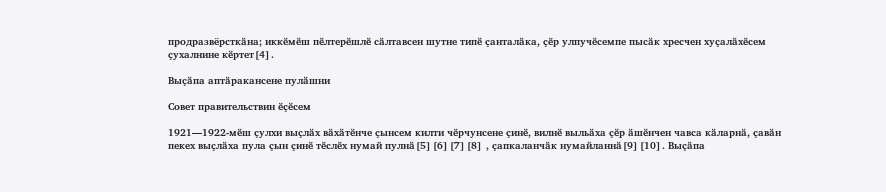продразвёрсткӑна; иккӗмӗш пӗлтерӗшлӗ сӑлтавсен шутне типӗ ҫанталӑка, ҫӗр улпучӗсемпе пысӑк хресчен хуҫалӑхӗсем ҫухалнине кӗртет[4].

Выҫӑпа аптӑракансене пулӑшни

Совет правительствин ӗҫӗсем

1921—1922-мӗш ҫулхи выҫлӑх вӑхӑтӗнче ҫынсем килти чӗрчунсене ҫинӗ, вилнӗ выльӑха ҫӗр ӑшӗнчен чавса кӑларнӑ, ҫавӑн пекех выҫлӑха пула ҫын ҫинӗ тӗслӗх нумай пулнӑ[5][6][7][8] , ҫапкаланчӑк нумайланнӑ[9][10]. Выҫӑпа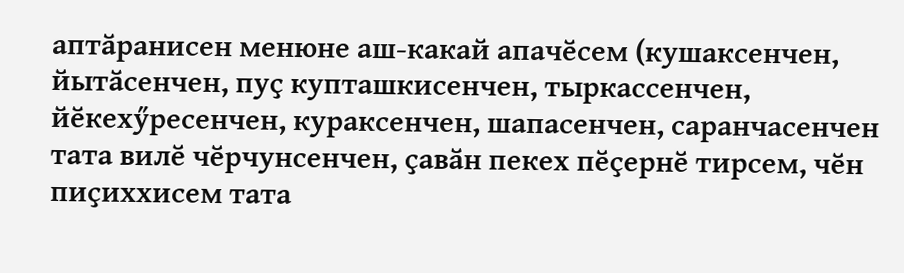аптӑранисен менюне аш-какай апачӗсем (кушаксенчен, йытӑсенчен, пуҫ купташкисенчен, тыркассенчен, йӗкехӳресенчен, кураксенчен, шапасенчен, саранчасенчен тата вилӗ чӗрчунсенчен, ҫавӑн пекех пӗҫернӗ тирсем, чӗн пиҫиххисем тата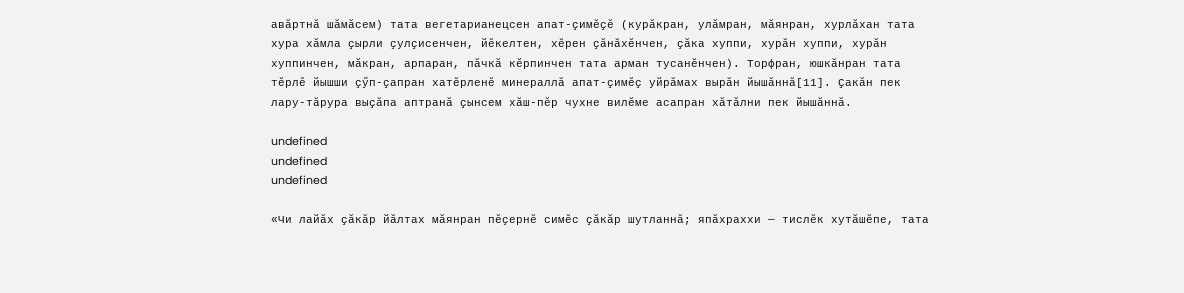авӑртнӑ шӑмӑсем) тата вегетарианецсен апат-ҫимӗҫӗ (курӑкран, улӑмран, мӑянран, хурлӑхан тата хура хӑмла ҫырли ҫулҫисенчен, йӗкелтен, хӗрен ҫӑнӑхӗнчен, ҫӑка хуппи, хурӑн хуппи, хурӑн хуппинчен, мӑкран, арпаран, пӑчкӑ кӗрпинчен тата арман тусанӗнчен). Торфран, юшкӑнран тата тӗрлӗ йышши ҫӳп-ҫапран хатӗрленӗ минераллӑ апат-ҫимӗҫ уйрӑмах вырӑн йышӑннӑ[11]. Ҫакӑн пек лару-тӑрура выҫӑпа аптранӑ ҫынсем хӑш-пӗр чухне вилӗме асапран хӑтӑлни пек йышӑннӑ.

undefined
undefined
undefined

«Чи лайӑх ҫӑкӑр йӑлтах мӑянран пӗҫернӗ симӗс ҫӑкӑр шутланнӑ; япӑхраххи — тислӗк хутӑшӗпе, тата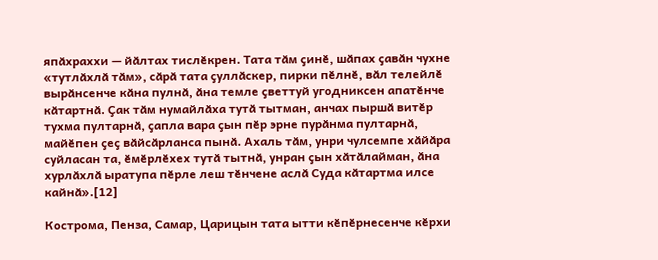япӑхраххи — йӑлтах тислӗкрен. Тата тӑм ҫинӗ, шӑпах ҫавӑн чухне «тутлӑхлӑ тӑм», сӑрӑ тата ҫуллӑскер, пирки пӗлнӗ, вӑл телейлӗ вырӑнсенче кӑна пулнӑ, ӑна темле ҫветтуй угодниксен апатӗнче кӑтартнӑ. Ҫак тӑм нумайлӑха тутӑ тытман, анчах пыршӑ витӗр тухма пултарнӑ, ҫапла вара ҫын пӗр эрне пурӑнма пултарнӑ, майӗпен ҫеҫ вӑйсӑрланса пынӑ. Ахаль тӑм, унри чулсемпе хӑйӑра суйласан та, ӗмӗрлӗхех тутӑ тытнӑ, унран ҫын хӑтӑлайман, ӑна хурлӑхлӑ ыратупа пӗрле леш тӗнчене аслӑ Суда кӑтартма илсе кайнӑ».[12]

Кострома, Пенза, Самар, Царицын тата ытти кӗпӗрнесенче кӗрхи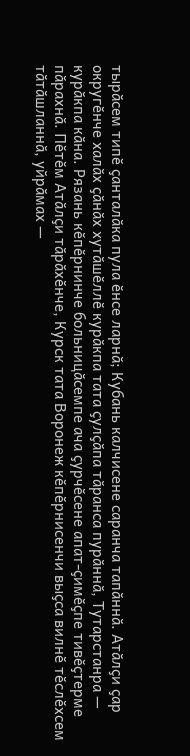тырӑсем типӗ ҫанталӑка пула ӗнсе ларнӑ; Кубань калчисене саранча тапӑннӑ. Атӑлҫи ҫар округӗнче халӑх ҫӑнӑх хутӑшӗллӗ курӑкпа тата ҫулҫӑпа тӑранса пурӑннӑ, Тутарстанра — курӑкпа кӑна. Рязань кӗпӗрнинче больницӑсемпе ача ҫурчӗсене апат-ҫимӗҫпе тивӗҫтерме пӑрахнӑ. Пӗтӗм Атӑлҫи тӑрӑхӗнче, Курск тата Воронеж кӗпӗрнисенчи выҫса вилнӗ тӗслӗхсем тӑтӑшланнӑ, уйрӑмах —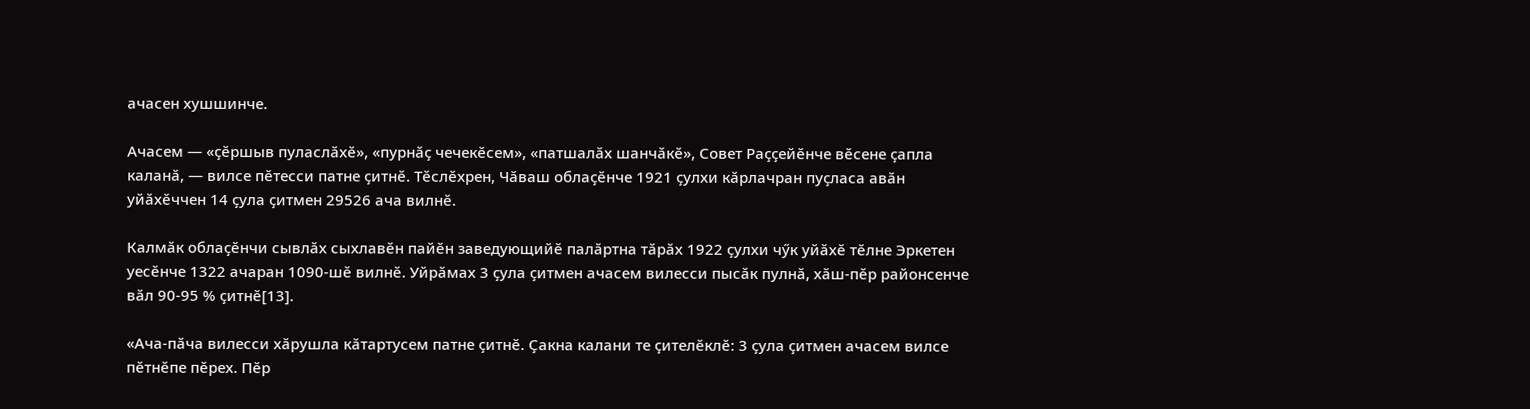ачасен хушшинче.

Ачасем — «ҫӗршыв пуласлӑхӗ», «пурнӑҫ чечекӗсем», «патшалӑх шанчӑкӗ», Совет Раҫҫейӗнче вӗсене ҫапла каланӑ, — вилсе пӗтесси патне ҫитнӗ. Тӗслӗхрен, Чӑваш облаҫӗнче 1921 ҫулхи кӑрлачран пуҫласа авӑн уйӑхӗччен 14 ҫула ҫитмен 29526 ача вилнӗ.

Калмӑк облаҫӗнчи сывлӑх сыхлавӗн пайӗн заведующийӗ палӑртна тӑрӑх 1922 ҫулхи чӳк уйӑхӗ тӗлне Эркетен уесӗнче 1322 ачаран 1090-шӗ вилнӗ. Уйрӑмах 3 ҫула ҫитмен ачасем вилесси пысӑк пулнӑ, хӑш-пӗр районсенче вӑл 90-95 % ҫитнӗ[13].

«Ача-пӑча вилесси хӑрушла кӑтартусем патне ҫитнӗ. Ҫакна калани те ҫителӗклӗ: 3 ҫула ҫитмен ачасем вилсе пӗтнӗпе пӗрех. Пӗр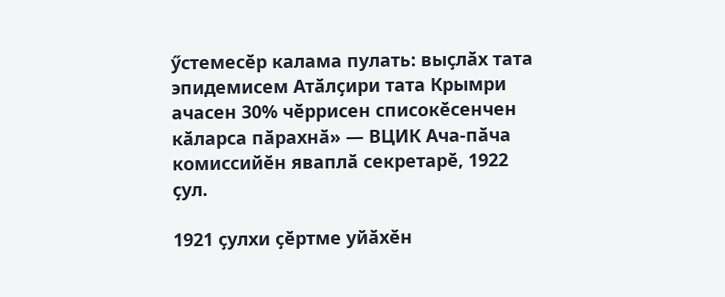ӳстемесӗр калама пулать: выҫлӑх тата эпидемисем Атӑлҫири тата Крымри ачасен 30% чӗррисен списокӗсенчен кӑларса пӑрахнӑ» — ВЦИК Ача-пӑча комиссийӗн яваплӑ секретарӗ, 1922 ҫул.

1921 ҫулхи ҫӗртме уйӑхӗн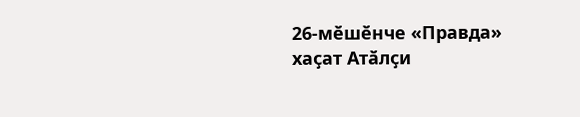26-мӗшӗнче «Правда» хаҫат Атӑлҫи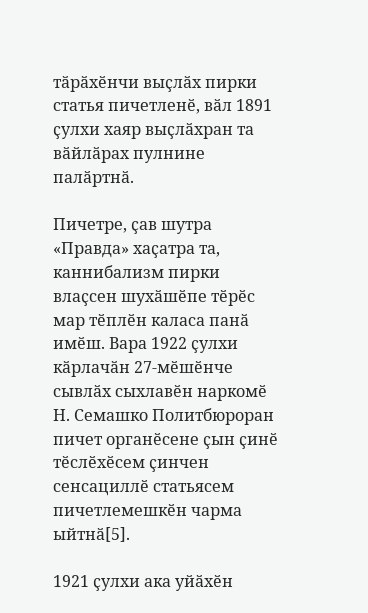тӑрӑхӗнчи выҫлӑх пирки статья пичетленӗ, вӑл 1891 ҫулхи хаяр выҫлӑхран та вӑйлӑрах пулнине палӑртнӑ.

Пичетре, ҫав шутра «Правда» хаҫатра та, каннибализм пирки влаҫсен шухӑшӗпе тӗрӗс мар тӗплӗн каласа панӑ имӗш. Вара 1922 ҫулхи кӑрлачӑн 27-мӗшӗнче сывлӑх сыхлавӗн наркомӗ Н. Семашко Политбюроран пичет органӗсене ҫын ҫинӗ тӗслӗхӗсем ҫинчен сенсациллӗ статьясем пичетлемешкӗн чарма ыйтнӑ[5].

1921 ҫулхи ака уйӑхӗн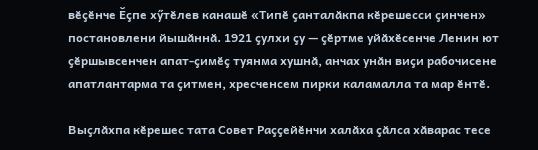вӗҫӗнче Ӗҫпе хӳтӗлев канашӗ «Типӗ ҫанталӑкпа кӗрешесси ҫинчен» постановлени йышӑннӑ. 1921 ҫулхи ҫу — ҫӗртме уйӑхӗсенче Ленин ют ҫӗршывсенчен апат-ҫимӗҫ туянма хушнӑ, анчах унӑн виҫи рабочисене апатлантарма та ҫитмен, хресченсем пирки каламалла та мар ӗнтӗ.

Выҫлӑхпа кӗрешес тата Совет Раҫҫейӗнчи халӑха ҫӑлса хӑварас тесе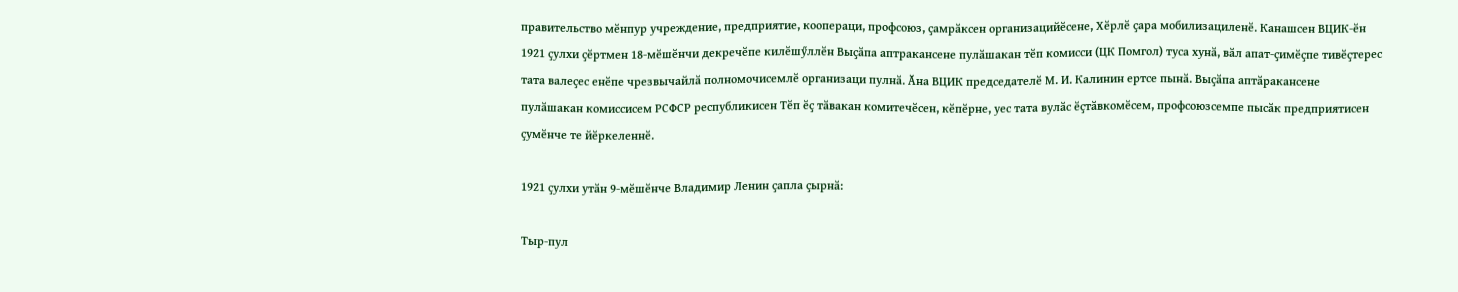правительство мӗнпур учреждение, предприятие, коопераци, профсоюз, ҫамрӑксен организацийӗсене, Хӗрлӗ ҫара мобилизациленӗ. Канашсен ВЦИК-ӗн 1921 ҫулхи ҫӗртмен 18-мӗшӗнчи декречӗпе килӗшӳллӗн Выҫӑпа аптракансене пулӑшакан тӗп комисси (ЦК Помгол) туса хунӑ, вӑл апат-ҫимӗҫпе тивӗҫтерес тата валеҫес енӗпе чрезвычайлӑ полномочисемлӗ организаци пулнӑ. Ӑна ВЦИК председателӗ М. И. Калинин ертсе пынӑ. Выҫӑпа аптӑракансене пулӑшакан комиссисем РСФСР республикисен Тӗп ӗҫ тӑвакан комитечӗсен, кӗпӗрне, уес тата вулӑс ӗҫтӑвкомӗсем, профсоюзсемпе пысӑк предприятисен ҫумӗнче те йӗркеленнӗ.

1921 ҫулхи утӑн 9-мӗшӗнче Владимир Ленин ҫапла ҫырнӑ:

Тыр-пул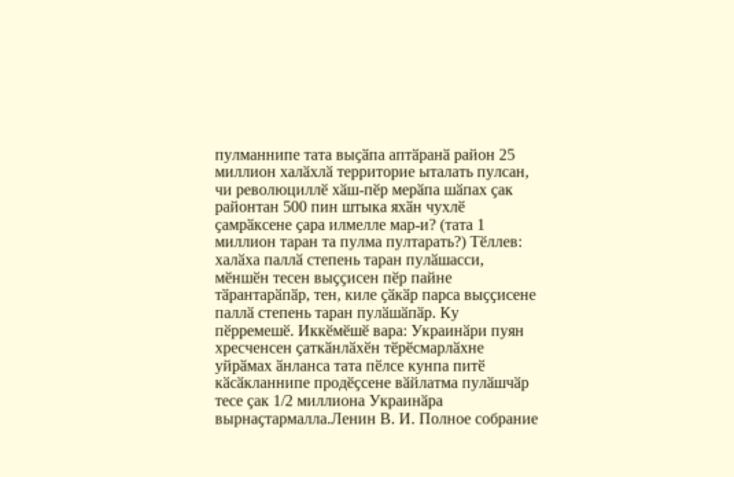пулманнипе тата выҫӑпа аптӑранӑ район 25 миллион халӑхлӑ территорие ыталать пулсан, чи революциллӗ хӑш-пӗр мерӑпа шӑпах ҫак районтан 500 пин штыка яхӑн чухлӗ ҫамрӑксене ҫара илмелле мар-и? (тата 1 миллион таран та пулма пултарать?) Тӗллев: халӑха паллӑ степень таран пулӑшасси, мӗншӗн тесен выҫҫисен пӗр пайне тӑрантарӑпӑр, тен, киле ҫӑкӑр парса выҫҫисене паллӑ степень таран пулӑшӑпӑр. Ку пӗрремешӗ. Иккӗмӗшӗ вара: Украинӑри пуян хресченсен ҫаткӑнлӑхӗн тӗрӗсмарлӑхне уйрӑмах ӑнланса тата пӗлсе кунпа питӗ кӑсӑкланнипе продӗҫсене вӑйлатма пулӑшчӑр тесе ҫак 1/2 миллиона Украинӑра вырнаҫтармалла.Ленин В. И. Полное собрание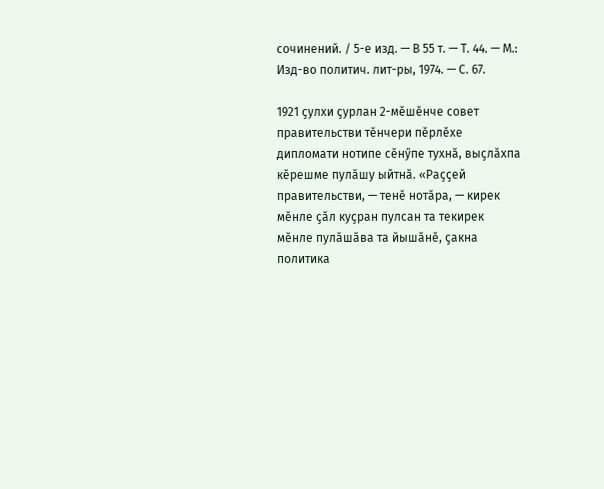сочинений. / 5-е изд. — В 55 т. — Т. 44. — М.: Изд-во политич. лит-ры, 1974. — С. 67.

1921 ҫулхи ҫурлан 2-мӗшӗнче совет правительстви тӗнчери пӗрлӗхе дипломати нотипе сӗнӳпе тухнӑ, выҫлӑхпа кӗрешме пулӑшу ыйтнӑ. «Раҫҫей правительстви, — тенӗ нотӑра, — кирек мӗнле ҫӑл куҫран пулсан та текирек мӗнле пулӑшӑва та йышӑнӗ, ҫакна политика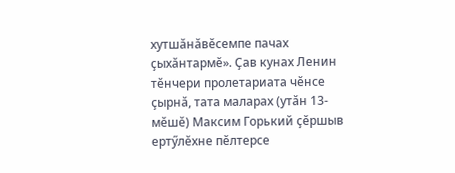хутшӑнӑвӗсемпе пачах ҫыхӑнтармӗ». Ҫав кунах Ленин тӗнчери пролетариата чӗнсе ҫырнӑ, тата маларах (утӑн 13-мӗшӗ) Максим Горький ҫӗршыв ертӳлӗхне пӗлтерсе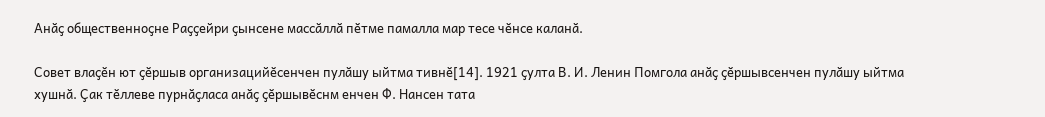Анӑҫ общественноҫне Раҫҫейри ҫынсене массӑллӑ пӗтме памалла мар тесе чӗнсе каланӑ.

Совет влаҫӗн ют ҫӗршыв организацийӗсенчен пулӑшу ыйтма тивнӗ[14]. 1921 ҫулта В. И. Ленин Помгола анӑҫ ҫӗршывсенчен пулӑшу ыйтма хушнӑ. Ҫак тӗллеве пурнӑҫласа анӑҫ ҫӗршывӗснм енчен Ф. Нансен тата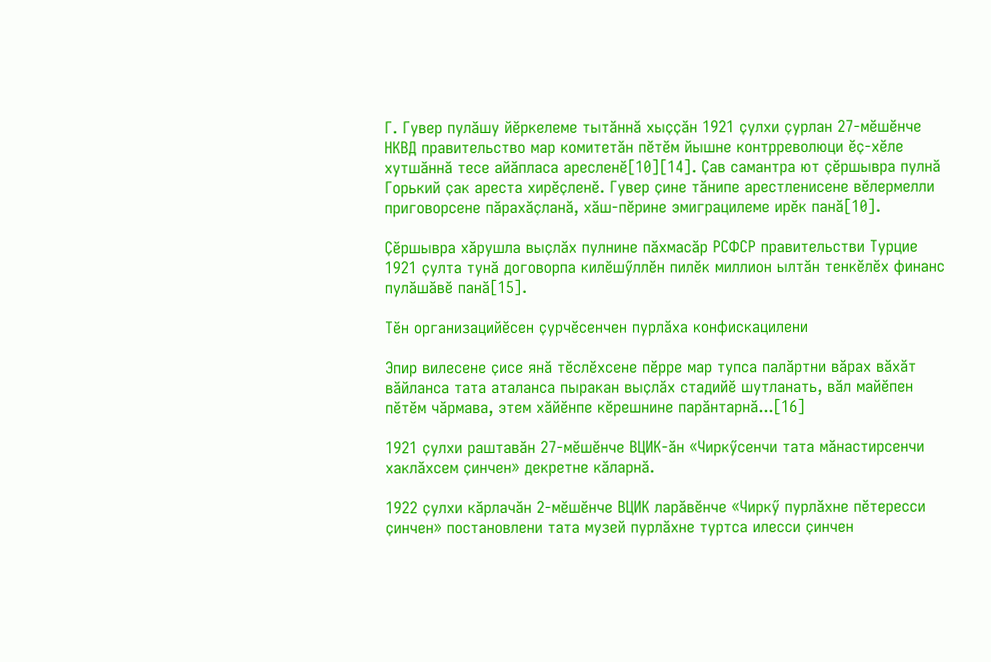Г. Гувер пулӑшу йӗркелеме тытӑннӑ хыҫҫӑн 1921 ҫулхи ҫурлан 27-мӗшӗнче НКВД правительство мар комитетӑн пӗтӗм йышне контрреволюци ӗҫ-хӗле хутшӑннӑ тесе айӑпласа аресленӗ[10][14]. Ҫав самантра ют ҫӗршывра пулнӑ Горький ҫак ареста хирӗҫленӗ. Гувер ҫине тӑнипе арестленисене вӗлермелли приговорсене пӑрахӑҫланӑ, хӑш-пӗрине эмиграцилеме ирӗк панӑ[10].

Ҫӗршывра хӑрушла выҫлӑх пулнине пӑхмасӑр РСФСР правительстви Турцие 1921 ҫулта тунӑ договорпа килӗшӳллӗн пилӗк миллион ылтӑн тенкӗлӗх финанс пулӑшӑвӗ панӑ[15].

Тӗн организацийӗсен ҫурчӗсенчен пурлӑха конфискацилени

Эпир вилесене ҫисе янӑ тӗслӗхсене пӗрре мар тупса палӑртни вӑрах вӑхӑт вӑйланса тата аталанса пыракан выҫлӑх стадийӗ шутланать, вӑл майӗпен пӗтӗм чӑрмава, этем хӑйӗнпе кӗрешнине парӑнтарнӑ...[16]

1921 ҫулхи раштавӑн 27-мӗшӗнче ВЦИК-ӑн «Чиркӳсенчи тата мӑнастирсенчи хаклӑхсем ҫинчен» декретне кӑларнӑ.

1922 ҫулхи кӑрлачӑн 2-мӗшӗнче ВЦИК ларӑвӗнче «Чиркӳ пурлӑхне пӗтересси ҫинчен» постановлени тата музей пурлӑхне туртса илесси ҫинчен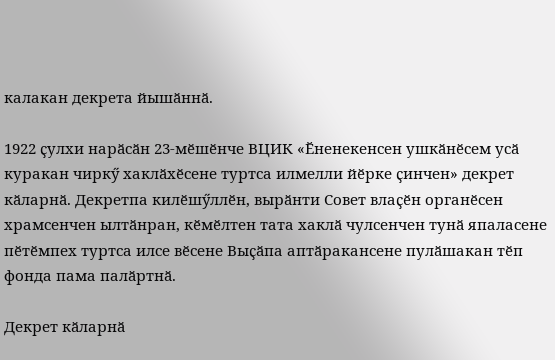калакан декрета йышӑннӑ.

1922 ҫулхи нарӑсӑн 23-мӗшӗнче ВЦИК «Ӗненекенсен ушкӑнӗсем усӑ куракан чиркӳ хаклӑхӗсене туртса илмелли йӗрке ҫинчен» декрет кӑларнӑ. Декретпа килӗшӳллӗн, вырӑнти Совет влаҫӗн органӗсен храмсенчен ылтӑнран, кӗмӗлтен тата хаклӑ чулсенчен тунӑ япаласене пӗтӗмпех туртса илсе вӗсене Выҫӑпа аптӑракансене пулӑшакан тӗп фонда пама палӑртнӑ.

Декрет кӑларнӑ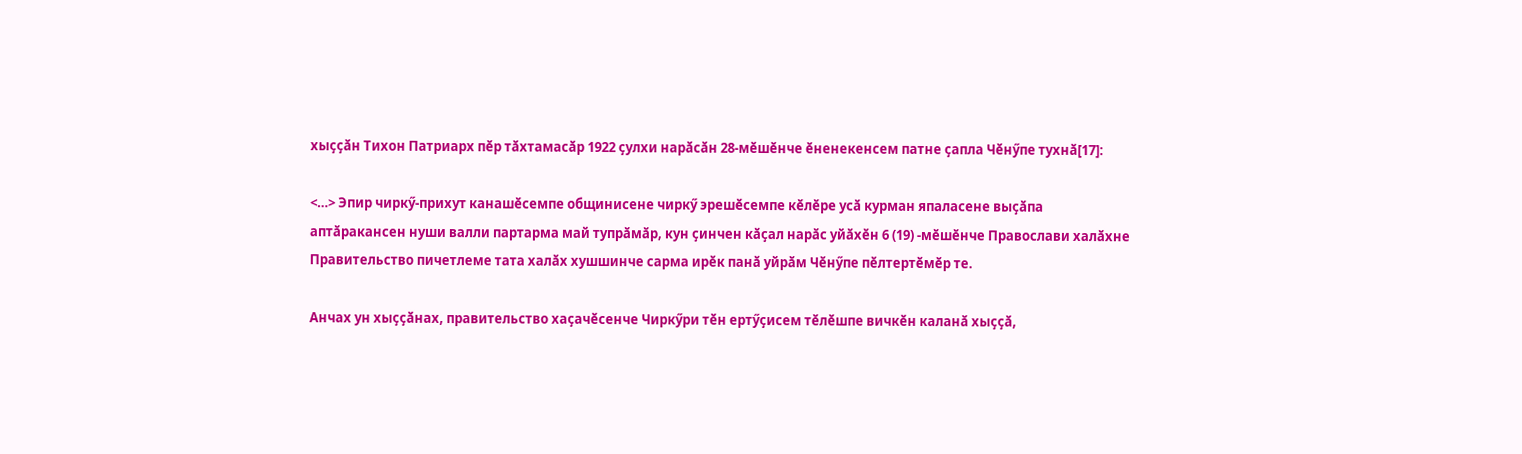хыҫҫӑн Тихон Патриарх пӗр тӑхтамасӑр 1922 ҫулхи нарӑсӑн 28-мӗшӗнче ӗненекенсем патне ҫапла Чӗнӳпе тухнӑ[17]:

<…> Эпир чиркӳ-прихут канашӗсемпе общинисене чиркӳ эрешӗсемпе кӗлӗре усӑ курман япаласене выҫӑпа аптӑракансен нуши валли партарма май тупрӑмӑр, кун ҫинчен кӑҫал нарӑс уйӑхӗн 6 (19) -мӗшӗнче Православи халӑхне Правительство пичетлеме тата халӑх хушшинче сарма ирӗк панӑ уйрӑм Чӗнӳпе пӗлтертӗмӗр те.

Анчах ун хыҫҫӑнах, правительство хаҫачӗсенче Чиркӳри тӗн ертӳҫисем тӗлӗшпе вичкӗн каланӑ хыҫҫӑ,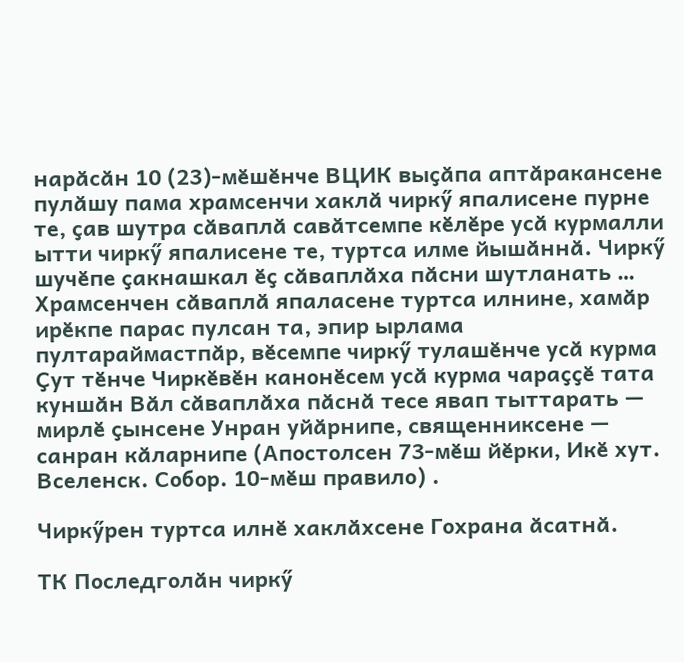нарӑсӑн 10 (23)-мӗшӗнче ВЦИК выҫӑпа аптӑракансене пулӑшу пама храмсенчи хаклӑ чиркӳ япалисене пурне те, ҫав шутра сӑваплӑ савӑтсемпе кӗлӗре усӑ курмалли ытти чиркӳ япалисене те, туртса илме йышӑннӑ. Чиркӳ шучӗпе ҫакнашкал ӗҫ сӑваплӑха пӑсни шутланать … Храмсенчен сӑваплӑ япаласене туртса илнине, хамӑр ирӗкпе парас пулсан та, эпир ырлама пултараймастпӑр, вӗсемпе чиркӳ тулашӗнче усӑ курма Ҫут тӗнче Чиркӗвӗн канонӗсем усӑ курма чараҫҫӗ тата куншӑн Вӑл сӑваплӑха пӑснӑ тесе явап тыттарать — мирлӗ ҫынсене Унран уйӑрнипе, священниксене — санран кӑларнипе (Апостолсен 73-мӗш йӗрки, Икӗ хут. Вселенск. Собор. 10-мӗш правило) .

Чиркӳрен туртса илнӗ хаклӑхсене Гохрана ӑсатнӑ.

ТК Последголӑн чиркӳ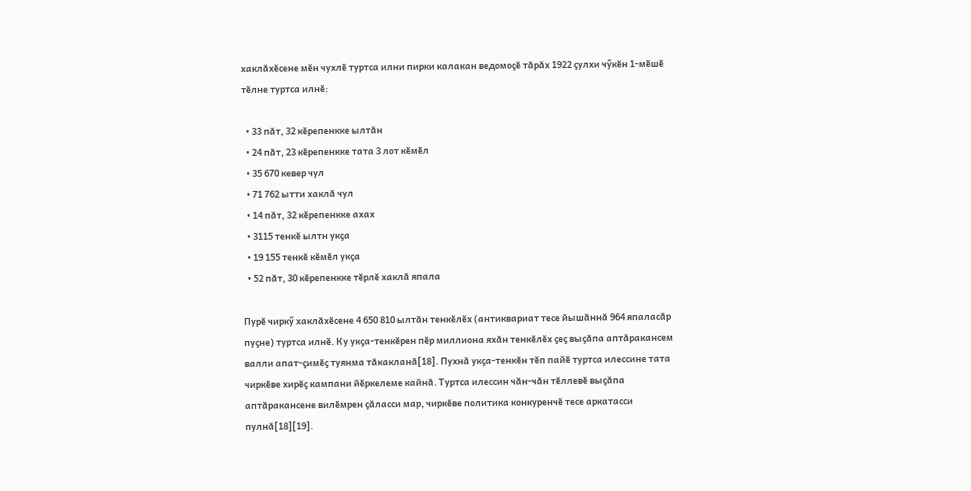хаклӑхӗсене мӗн чухлӗ туртса илни пирки калакан ведомоҫӗ тӑрӑх 1922 ҫулхи чӳкӗн 1-мӗшӗ тӗлне туртса илнӗ:

  • 33 пӑт, 32 кӗрепенкке ылтӑн
  • 24 пӑт, 23 кӗрепенкке тата 3 лот кӗмӗл
  • 35 670 кевер чул
  • 71 762 ытти хаклӑ чул
  • 14 пӑт, 32 кӗрепенкке ахах
  • 3115 тенкӗ ылтн укҫа
  • 19 155 тенкӗ кӗмӗл укҫа
  • 52 пӑт, 30 кӗрепенкке тӗрлӗ хаклӑ япала

Пурӗ чиркӳ хаклӑхӗсене 4 650 810 ылтӑн тенкӗлӗх (антиквариат тесе йышӑннӑ 964 япаласӑр пуҫне) туртса илнӗ. Ку укҫа-тенкӗрен пӗр миллиона яхӑн тенкӗлӗх ҫеҫ выҫӑпа аптӑракансем валли апат-ҫимӗҫ туянма тӑкакланӑ[18]. Пухнӑ укҫа-тенкӗн тӗп пайӗ туртса илессине тата чиркӗве хирӗҫ кампани йӗркелеме кайнӑ. Туртса илессин чӑн-чӑн тӗллевӗ выҫӑпа аптӑракансене вилӗмрен ҫӑласси мар, чиркӗве политика конкуренчӗ тесе аркатасси пулнӑ[18][19].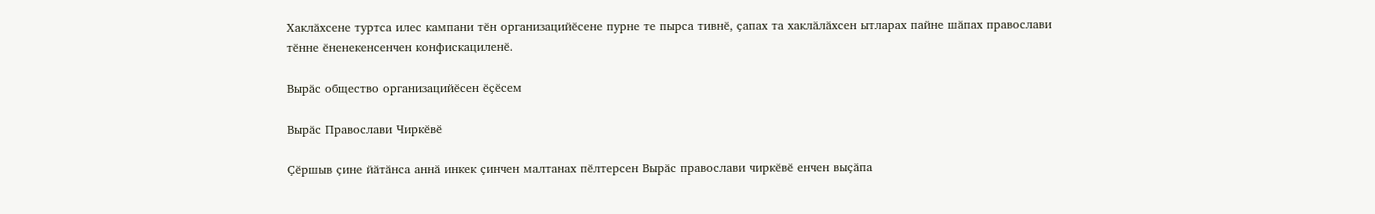Хаклӑхсене туртса илес кампани тӗн организацийӗсене пурне те пырса тивнӗ, ҫапах та хаклӑлӑхсен ытларах пайне шӑпах православи тӗнне ӗненекенсенчен конфискациленӗ.

Вырӑс общество организацийӗсен ӗҫӗсем

Вырӑс Православи Чиркӗвӗ

Ҫӗршыв ҫине йӑтӑнса аннӑ инкек ҫинчен малтанах пӗлтерсен Вырӑс православи чиркӗвӗ енчен выҫӑпа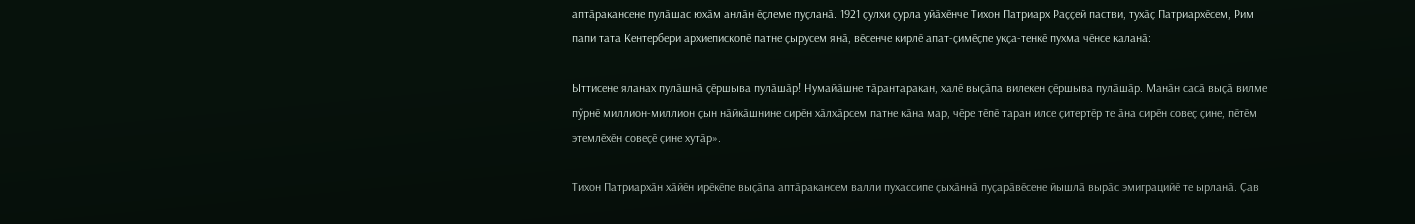аптӑракансене пулӑшас юхӑм анлӑн ӗҫлеме пуҫланӑ. 1921 ҫулхи ҫурла уйӑхӗнче Тихон Патриарх Раҫҫей пастви, тухӑҫ Патриархӗсем, Рим папи тата Кентербери архиепископӗ патне ҫырусем янӑ, вӗсенче кирлӗ апат-ҫимӗҫпе укҫа-тенкӗ пухма чӗнсе каланӑ:

Ыттисене яланах пулӑшнӑ ҫӗршыва пулӑшӑр! Нумайӑшне тӑрантаракан, халӗ выҫӑпа вилекен ҫӗршыва пулӑшӑр. Манӑн сасӑ выҫӑ вилме пӳрнӗ миллион-миллион ҫын нӑйкӑшнине сирӗн хӑлхӑрсем патне кӑна мар, чӗре тӗпӗ таран илсе ҫитертӗр те ӑна сирӗн совеҫ ҫине, пӗтӗм этемлӗхӗн совеҫӗ ҫине хутӑр».

Тихон Патриархӑн хӑйӗн ирӗкӗпе выҫӑпа аптӑракансем валли пухассипе ҫыхӑннӑ пуҫарӑвӗсене йышлӑ вырӑс эмиграцийӗ те ырланӑ. Ҫав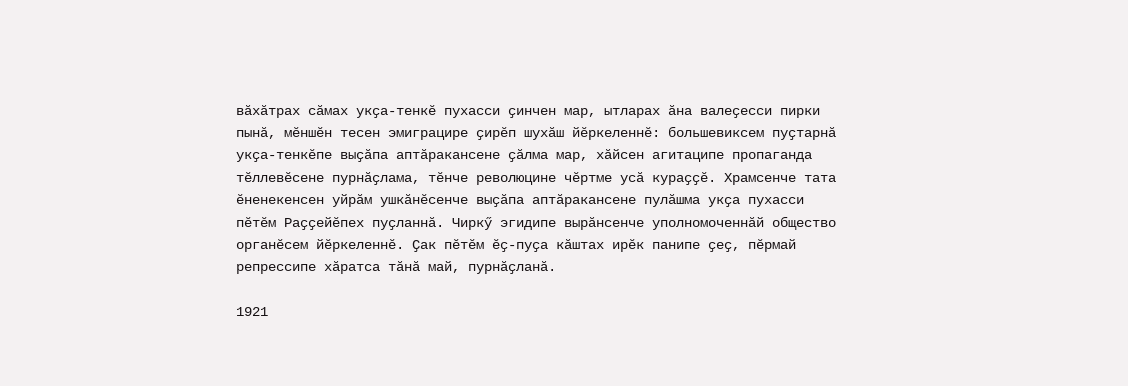вӑхӑтрах сӑмах укҫа-тенкӗ пухасси ҫинчен мар, ытларах ӑна валеҫесси пирки пынӑ, мӗншӗн тесен эмиграцире ҫирӗп шухӑш йӗркеленнӗ: большевиксем пуҫтарнӑ укҫа-тенкӗпе выҫӑпа аптӑракансене ҫӑлма мар, хӑйсен агитаципе пропаганда тӗллевӗсене пурнӑҫлама, тӗнче революцине чӗртме усӑ кураҫҫӗ. Храмсенче тата ӗненекенсен уйрӑм ушкӑнӗсенче выҫӑпа аптӑракансене пулӑшма укҫа пухасси пӗтӗм Раҫҫейӗпех пуҫланнӑ. Чиркӳ эгидипе вырӑнсенче уполномоченнӑй общество органӗсем йӗркеленнӗ. Ҫак пӗтӗм ӗҫ-пуҫа кӑштах ирӗк панипе ҫеҫ, пӗрмай репрессипе хӑратса тӑнӑ май, пурнӑҫланӑ.

1921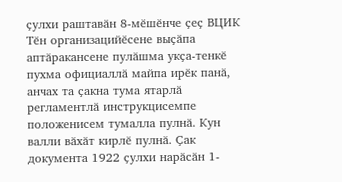ҫулхи раштавӑн 8-мӗшӗнче ҫеҫ ВЦИК Тӗн организацийӗсене выҫӑпа аптӑракансене пулӑшма укҫа-тенкӗ пухма официаллӑ майпа ирӗк панӑ, анчах та ҫакна тума ятарлӑ регламентлӑ инструкцисемпе положенисем тумалла пулнӑ. Кун валли вӑхӑт кирлӗ пулнӑ. Ҫак документа 1922 ҫулхи нарӑсӑн 1-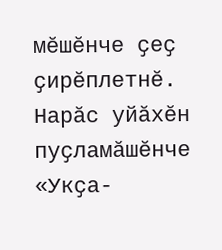мӗшӗнче ҫеҫ ҫирӗплетнӗ. Нарӑс уйӑхӗн пуҫламӑшӗнче «Укҫа-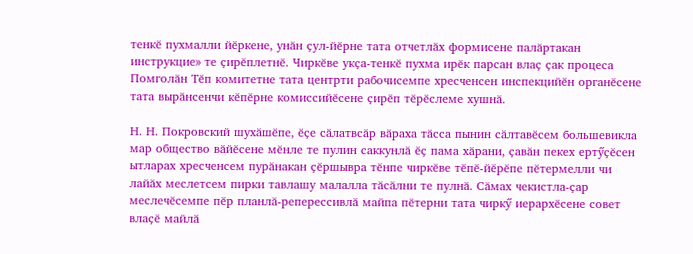тенкӗ пухмалли йӗркене, унӑн ҫул-йӗрне тата отчетлӑх формисене палӑртакан инструкцие» те ҫирӗплетнӗ. Чиркӗве укҫа-тенкӗ пухма ирӗк парсан влаҫ ҫак процеса Помголӑн Тӗп комитетне тата центрти рабочисемпе хресченсен инспекцийӗн органӗсене тата вырӑнсенчи кӗпӗрне комиссийӗсене ҫирӗп тӗрӗслеме хушнӑ.

Н. Н. Покровский шухӑшӗпе, ӗҫе сӑлатвсӑр вӑраха тӑсса пынин сӑлтавӗсем большевикла мар общество вӑйӗсене мӗнле те пулин саккунлӑ ӗҫ пама хӑрани, ҫавӑн пекех ертӳҫӗсен ытларах хресченсем пурӑнакан ҫӗршывра тӗнпе чиркӗве тӗпӗ-йӗрӗпе пӗтермелли чи лайӑх меслетсем пирки тавлашу малалла тӑсӑлни те пулнӑ. Сӑмах чекистла-ҫар меслечӗсемпе пӗр планлӑ-реперессивлӑ майпа пӗтерни тата чиркӳ иерархӗсене совет влаҫӗ майлӑ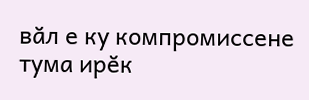вӑл е ку компромиссене тума ирӗк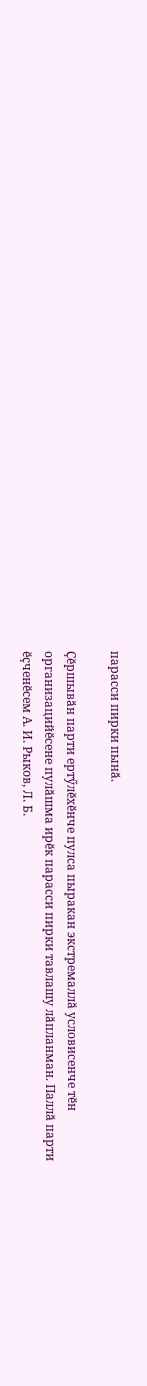парасси пирки пынӑ.

Ҫӗршывӑн парти ертӳлӗхӗнче пулса пыракан экстремаллӑ условисенче тӗн организацийӗсене пулӑшма ирӗк парасси пирки тавлашу лӑпланман. Паллӑ парти ӗҫченӗсем А. И. Рыков, Л. Б.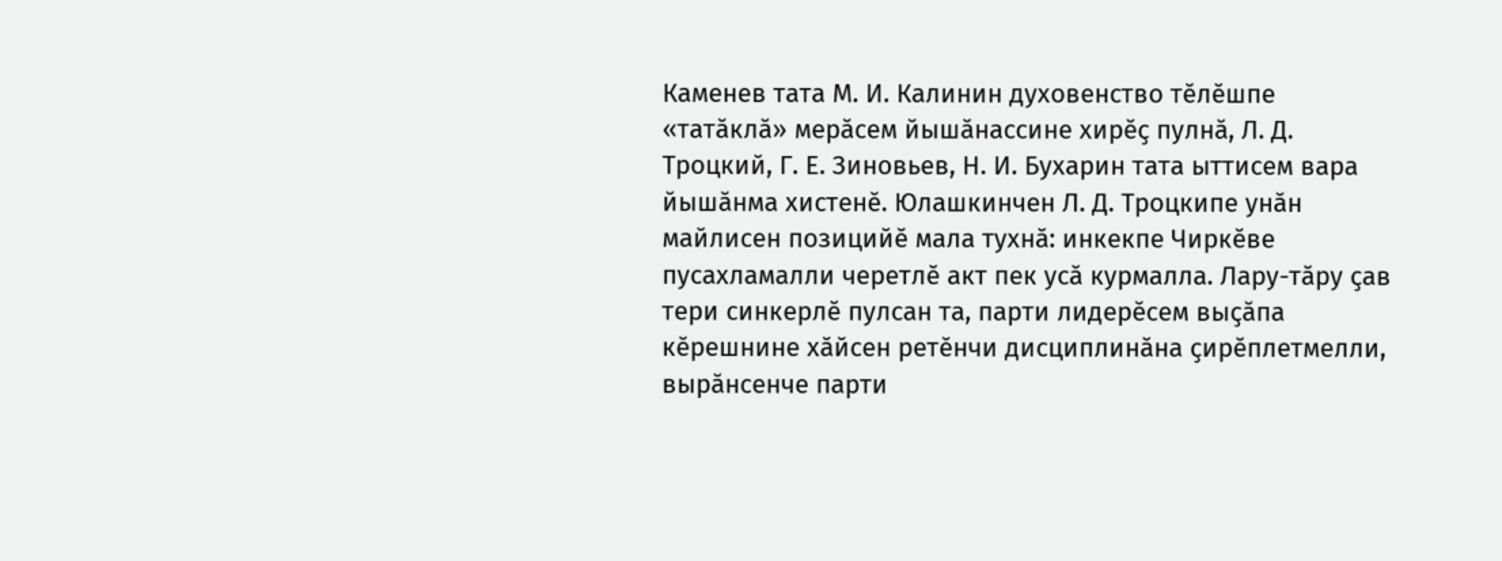Каменев тата М. И. Калинин духовенство тӗлӗшпе «татӑклӑ» мерӑсем йышӑнассине хирӗҫ пулнӑ, Л. Д. Троцкий, Г. Е. Зиновьев, Н. И. Бухарин тата ыттисем вара йышӑнма хистенӗ. Юлашкинчен Л. Д. Троцкипе унӑн майлисен позицийӗ мала тухнӑ: инкекпе Чиркӗве пусахламалли черетлӗ акт пек усӑ курмалла. Лару-тӑру ҫав тери синкерлӗ пулсан та, парти лидерӗсем выҫӑпа кӗрешнине хӑйсен ретӗнчи дисциплинӑна ҫирӗплетмелли, вырӑнсенче парти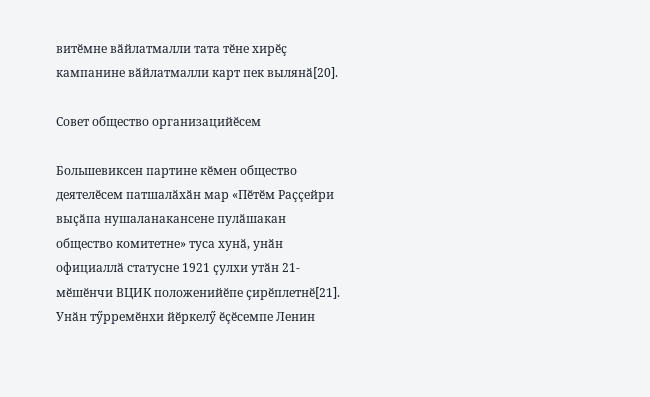витӗмне вӑйлатмалли тата тӗне хирӗҫ кампанине вӑйлатмалли карт пек вылянӑ[20].

Совет общество организацийӗсем

Большевиксен партине кӗмен общество деятелӗсем патшалӑхӑн мар «Пӗтӗм Раҫҫейри выҫӑпа нушаланакансене пулӑшакан общество комитетне» туса хунӑ, унӑн официаллӑ статусне 1921 ҫулхи утӑн 21-мӗшӗнчи ВЦИК положенийӗпе ҫирӗплетнӗ[21]. Унӑн тӳрремӗнхи йӗркелӳ ӗҫӗсемпе Ленин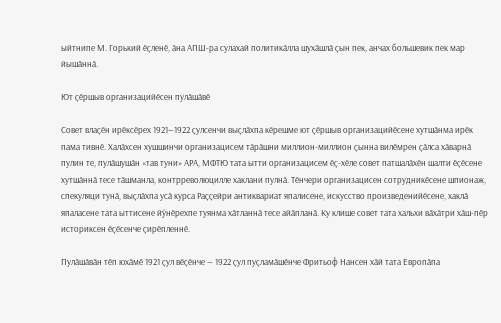ыйтнипе М. Горький ӗҫленӗ, ӑна АПШ-ра сулахай политикӑлла шухӑшлӑ ҫын пек, анчах большевик пек мар йышӑннӑ.

Ют ҫӗршыв организацийӗсен пулӑшӑвӗ

Совет влаҫӗн ирӗксӗрех 1921—1922 ҫулсенчи выҫлӑхпа кӗрешме ют ҫӗршыв организацийӗсене хутшӑнма ирӗк пама тивнӗ. Халӑхсен хушшинчи организацисем тӑрӑшни миллион-миллион ҫынна вилӗмрен ҫӑлса хӑварнӑ пулин те, пулӑшушӑн «тав туни» АРА, МФТЮ тата ытти организацисем ӗҫ-хӗле совет патшалӑхӗн шалти ӗҫӗсене хутшӑннӑ тесе тӑшманла, контрреволюцилле хаклани пулнӑ. Тӗнчери организацисен сотрудникӗсене шпионаж, спекуляци тунӑ, выҫлӑхпа усӑ курса Раҫҫейри антиквариат япалисене, искусство произведенийӗсене, хаклӑ япаласене тата ыттисене йӳнӗрехпе туянма хӑтланнӑ тесе айӑпланӑ. Ку клише совет тата хальхи вӑхӑтри хӑш-пӗр историксен ӗҫӗсенче ҫирӗпленнӗ.

Пулӑшӑвӑн тӗп юхӑмӗ 1921 ҫул вӗҫӗнче — 1922 ҫул пуҫламӑшӗнче Фритьоф Нансен хӑй тата Европӑпа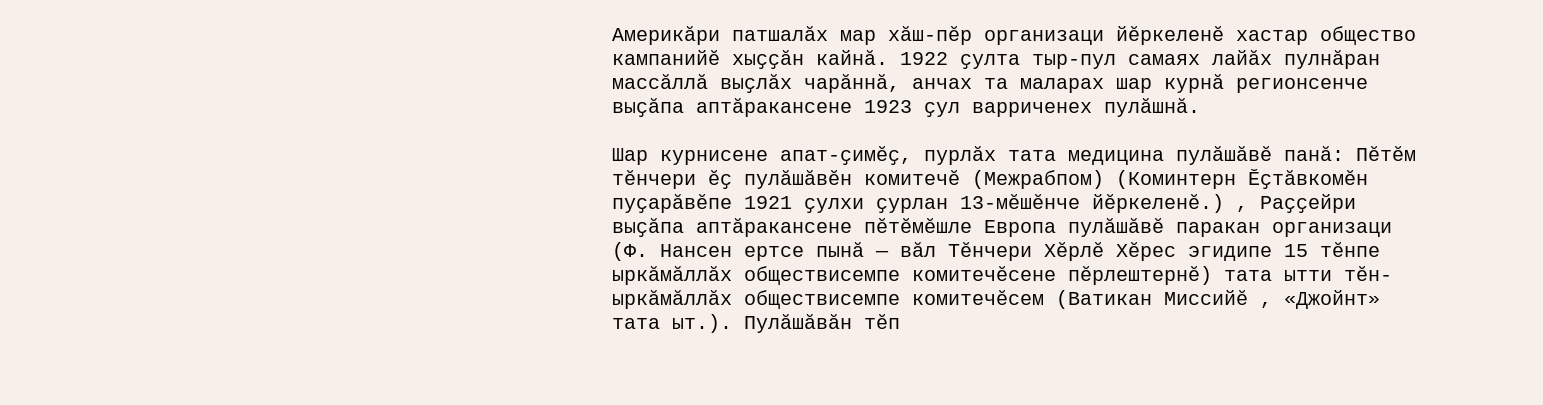Америкӑри патшалӑх мар хӑш-пӗр организаци йӗркеленӗ хастар общество кампанийӗ хыҫҫӑн кайнӑ. 1922 ҫулта тыр-пул самаях лайӑх пулнӑран массӑллӑ выҫлӑх чарӑннӑ, анчах та маларах шар курнӑ регионсенче выҫӑпа аптӑракансене 1923 ҫул варриченех пулӑшнӑ.

Шар курнисене апат-ҫимӗҫ, пурлӑх тата медицина пулӑшӑвӗ панӑ: Пӗтӗм тӗнчери ӗҫ пулӑшӑвӗн комитечӗ (Межрабпом) (Коминтерн Ӗҫтӑвкомӗн пуҫарӑвӗпе 1921 ҫулхи ҫурлан 13-мӗшӗнче йӗркеленӗ.) , Раҫҫейри выҫӑпа аптӑракансене пӗтӗмӗшле Европа пулӑшӑвӗ паракан организаци (Ф. Нансен ертсе пынӑ — вӑл Тӗнчери Хӗрлӗ Хӗрес эгидипе 15 тӗнпе ыркӑмӑллӑх обществисемпе комитечӗсене пӗрлештернӗ) тата ытти тӗн-ыркӑмӑллӑх обществисемпе комитечӗсем (Ватикан Миссийӗ , «Джойнт» тата ыт.). Пулӑшӑвӑн тӗп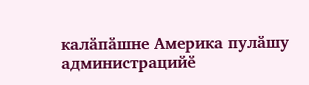калӑпӑшне Америка пулӑшу администрацийӗ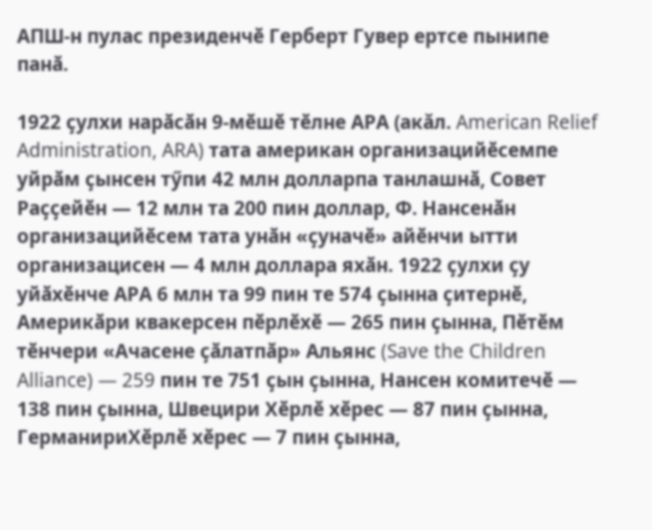АПШ-н пулас президенчӗ Герберт Гувер ертсе пынипе панӑ.

1922 ҫулхи нарӑсӑн 9-мӗшӗ тӗлне АРА (акăл. American Relief Administration, ARA) тата американ организацийӗсемпе уйрӑм ҫынсен тӳпи 42 млн долларпа танлашнӑ, Совет Раҫҫейӗн — 12 млн та 200 пин доллар, Ф. Нансенӑн организацийӗсем тата унӑн «ҫуначӗ» айӗнчи ытти организацисен — 4 млн доллара яхӑн. 1922 ҫулхи ҫу уйӑхӗнче АРА 6 млн та 99 пин те 574 ҫынна ҫитернӗ, Америкӑри квакерсен пӗрлӗхӗ — 265 пин ҫынна, Пӗтӗм тӗнчери «Ачасене ҫӑлатпӑр» Альянс (Save the Children Alliance) — 259 пин те 751 ҫын ҫынна, Нансен комитечӗ — 138 пин ҫынна, Швецири Хӗрлӗ хӗрес — 87 пин ҫынна, ГерманириХӗрлӗ хӗрес — 7 пин ҫынна,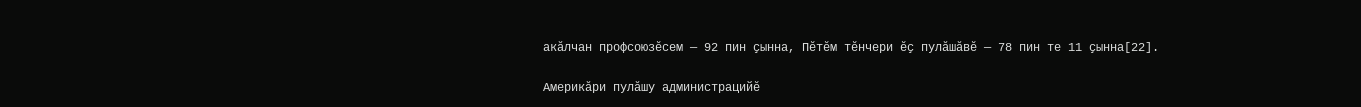акӑлчан профсоюзӗсем — 92 пин ҫынна, Пӗтӗм тӗнчери ӗҫ пулӑшӑвӗ — 78 пин те 11 ҫынна[22].

Америкӑри пулӑшу администрацийӗ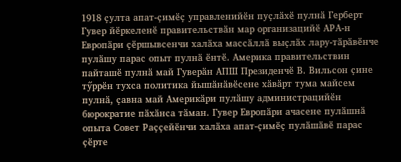1918 ҫулта апат-ҫимӗҫ управленийӗн пуҫлӑхӗ пулнӑ Герберт Гувер йӗркеленӗ правительствӑн мар организацийӗ АРА-н Европӑри ҫӗршывсенчи халӑха массӑллӑ выҫлӑх лару-тӑрӑвӗнче пулӑшу парас опыт пулнӑ ӗнтӗ. Америка правительствин пайташӗ пулнӑ май Гуверӑн АПШ Президенчӗ В. Вильсон ҫине тӳррӗн тухса политика йышӑнӑвӗсене хӑвӑрт тума майсем пулнӑ, ҫавна май Америкӑри пулӑшу администрацийӗн бюрократие пӑхӑнса тӑман. Гувер Европӑри ачасене пулӑшнӑ опыта Совет Раҫҫейӗнчи халӑха апат-ҫимӗҫ пулӑшӑвӗ парас ҫӗрте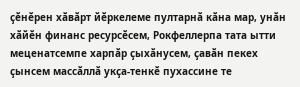ҫӗнӗрен хӑвӑрт йӗркелеме пултарнӑ кӑна мар, унӑн хӑйӗн финанс ресурсӗсем, Рокфеллерпа тата ытти меценатсемпе харпӑр ҫыхӑнусем, ҫавӑн пекех ҫынсем массӑллӑ укҫа-тенкӗ пухассине те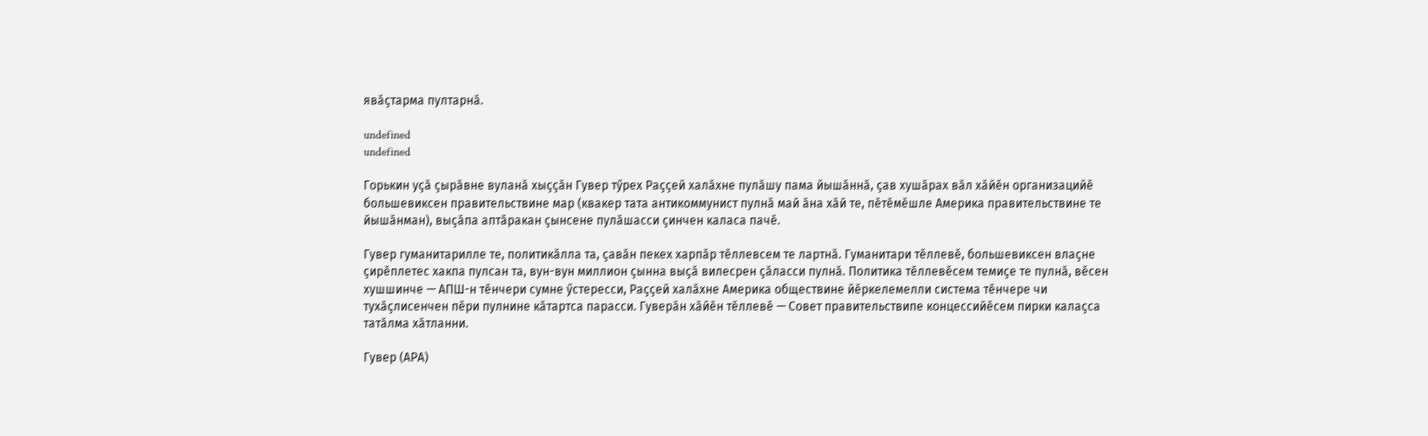явӑҫтарма пултарнӑ.

undefined
undefined

Горькин уҫӑ ҫырӑвне вуланӑ хыҫҫӑн Гувер тӳрех Раҫҫей халӑхне пулӑшу пама йышӑннӑ, ҫав хушӑрах вӑл хӑйӗн организацийӗ большевиксен правительствине мар (квакер тата антикоммунист пулнӑ май ӑна хӑй те, пӗтӗмӗшле Америка правительствине те йышӑнман), выҫӑпа аптӑракан ҫынсене пулӑшасси ҫинчен каласа пачӗ.

Гувер гуманитарилле те, политикӑлла та, ҫавӑн пекех харпӑр тӗллевсем те лартнӑ. Гуманитари тӗллевӗ, большевиксен влаҫне ҫирӗплетес хакпа пулсан та, вун-вун миллион ҫынна выҫӑ вилесрен ҫӑласси пулнӑ. Политика тӗллевӗсем темиҫе те пулнӑ, вӗсен хушшинче — АПШ-н тӗнчери сумне ӳстересси, Раҫҫей халӑхне Америка обществине йӗркелемелли система тӗнчере чи тухӑҫлисенчен пӗри пулнине кӑтартса парасси. Гуверӑн хӑйӗн тӗллевӗ — Совет правительствипе концессийӗсем пирки калаҫса татӑлма хӑтланни.

Гувер (АРА)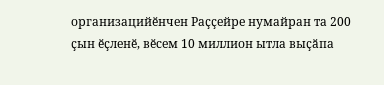организацийӗнчен Раҫҫейре нумайран та 200 ҫын ӗҫленӗ, вӗсем 10 миллион ытла выҫӑпа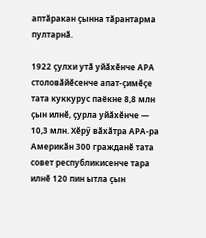аптӑракан ҫынна тӑрантарма пултарнӑ.

1922 ҫулхи утӑ уйӑхӗнче АРА столовӑйӗсенче апат-ҫимӗҫе тата куккурус паёкне 8,8 млн ҫын илнӗ, ҫурла уйӑхӗнче — 10,3 млн. Хӗрӳ вӑхӑтра АРА-ра Америкӑн 300 гражданӗ тата совет республикисенче тара илнӗ 120 пин ытла ҫын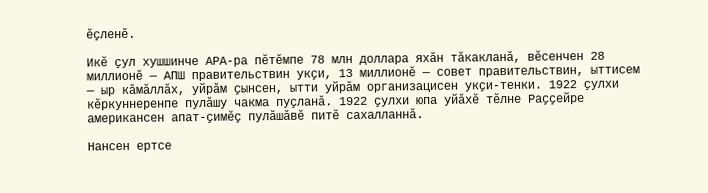ӗҫленӗ.

Икӗ ҫул хушшинче АРА-ра пӗтӗмпе 78 млн доллара яхӑн тӑкакланӑ, вӗсенчен 28 миллионӗ — АПШ правительствин укҫи, 13 миллионӗ — совет правительствин, ыттисем — ыр кӑмӑллӑх, уйрӑм ҫынсен, ытти уйрӑм организацисен укҫи-тенки. 1922 ҫулхи кӗркуннеренпе пулӑшу чакма пуҫланӑ. 1922 ҫулхи юпа уйӑхӗ тӗлне Раҫҫейре американсен апат-ҫимӗҫ пулӑшӑвӗ питӗ сахалланнӑ.

Нансен ертсе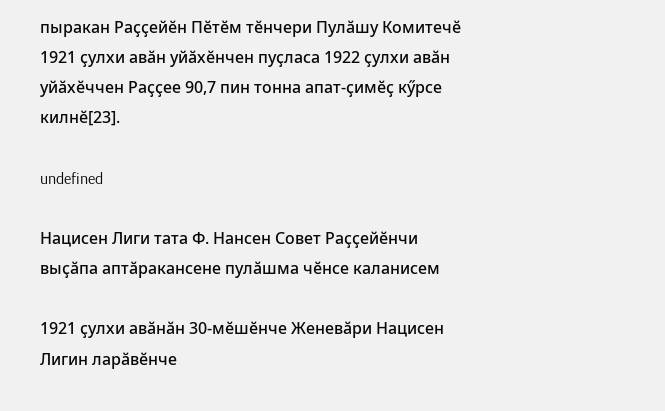пыракан Раҫҫейӗн Пӗтӗм тӗнчери Пулӑшу Комитечӗ 1921 ҫулхи авӑн уйӑхӗнчен пуҫласа 1922 ҫулхи авӑн уйӑхӗччен Раҫҫее 90,7 пин тонна апат-ҫимӗҫ кӳрсе килнӗ[23].

undefined

Нацисен Лиги тата Ф. Нансен Совет Раҫҫейӗнчи выҫӑпа аптӑракансене пулӑшма чӗнсе каланисем

1921 ҫулхи авӑнӑн 30-мӗшӗнче Женевӑри Нацисен Лигин ларӑвӗнче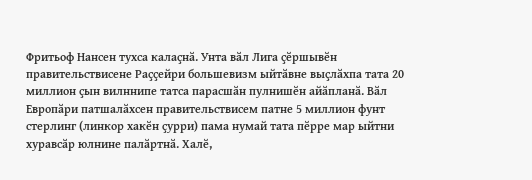Фритьоф Нансен тухса калаҫнӑ. Унта вӑл Лига ҫӗршывӗн правительствисене Раҫҫейри большевизм ыйтӑвне выҫлӑхпа тата 20 миллион ҫын вилннипе татса парасшӑн пулнишӗн айӑпланӑ. Вӑл Европӑри патшалӑхсен правительствисем патне 5 миллион фунт стерлинг (линкор хакӗн ҫурри) пама нумай тата пӗрре мар ыйтни хуравсӑр юлнине палӑртнӑ. Халӗ,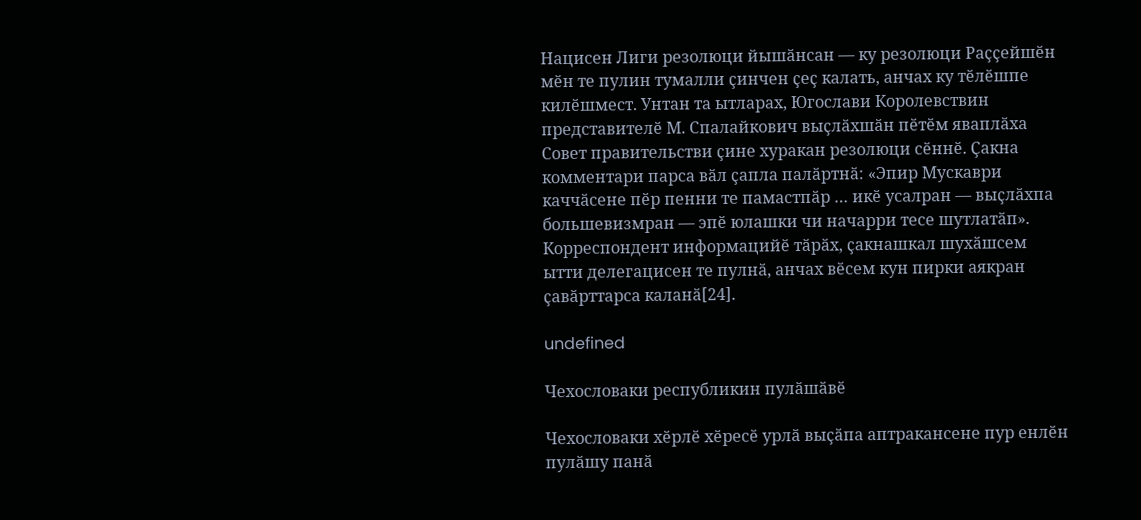Нацисен Лиги резолюци йышӑнсан — ку резолюци Раҫҫейшӗн мӗн те пулин тумалли ҫинчен ҫеҫ калать, анчах ку тӗлӗшпе килӗшмест. Унтан та ытларах, Югослави Королевствин представителӗ М. Спалайкович выҫлӑхшӑн пӗтӗм яваплӑха Совет правительстви ҫине хуракан резолюци сӗннӗ. Ҫакна комментари парса вӑл ҫапла палӑртнӑ: «Эпир Мускаври каччӑсене пӗр пенни те памастпӑр … икӗ усалран — выҫлӑхпа большевизмран — эпӗ юлашки чи начарри тесе шутлатӑп». Корреспондент информацийӗ тӑрӑх, ҫакнашкал шухӑшсем ытти делегацисен те пулнӑ, анчах вӗсем кун пирки аякран ҫавӑрттарса каланӑ[24].

undefined

Чехословаки республикин пулӑшӑвӗ

Чехословаки хӗрлӗ хӗресӗ урлӑ выҫӑпа аптракансене пур енлӗн пулӑшу панӑ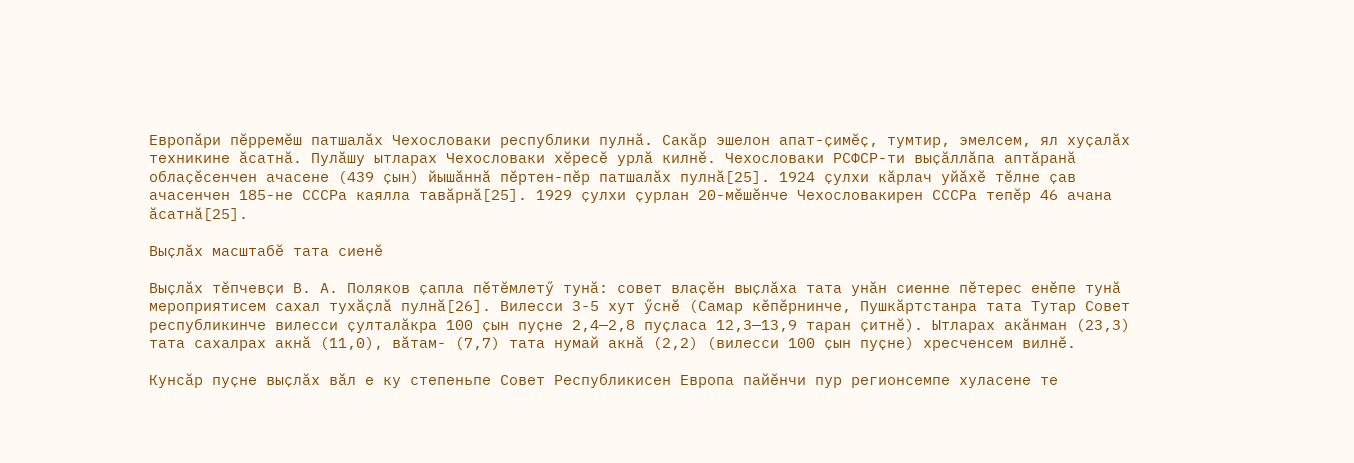Европӑри пӗрремӗш патшалӑх Чехословаки республики пулнӑ. Сакӑр эшелон апат-ҫимӗҫ, тумтир, эмелсем, ял хуҫалӑх техникине ӑсатнӑ. Пулӑшу ытларах Чехословаки хӗресӗ урлӑ килнӗ. Чехословаки РСФСР-ти выҫӑллӑпа аптӑранӑ облаҫӗсенчен ачасене (439 ҫын) йышӑннӑ пӗртен-пӗр патшалӑх пулнӑ[25]. 1924 ҫулхи кӑрлач уйӑхӗ тӗлне ҫав ачасенчен 185-не СССРа каялла тавӑрнӑ[25]. 1929 ҫулхи ҫурлан 20-мӗшӗнче Чехословакирен СССРа тепӗр 46 ачана ӑсатнӑ[25].

Выҫлӑх масштабӗ тата сиенӗ

Выҫлӑх тӗпчевҫи В. А. Поляков ҫапла пӗтӗмлетӳ тунӑ: совет влаҫӗн выҫлӑха тата унӑн сиенне пӗтерес енӗпе тунӑ мероприятисем сахал тухӑҫлӑ пулнӑ[26]. Вилесси 3-5 хут ӳснӗ (Самар кӗпӗрнинче, Пушкӑртстанра тата Тутар Совет республикинче вилесси ҫулталӑкра 100 ҫын пуҫне 2,4—2,8 пуҫласа 12,3—13,9 таран ҫитнӗ). Ытларах акӑнман (23,3) тата сахалрах акнӑ (11,0), вӑтам- (7,7) тата нумай акнӑ (2,2) (вилесси 100 ҫын пуҫне) хресченсем вилнӗ.

Кунсӑр пуҫне выҫлӑх вӑл е ку степеньпе Совет Республикисен Европа пайӗнчи пур регионсемпе хуласене те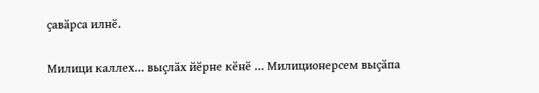ҫавӑрса илнӗ.

Милици каллех… выҫлӑх йӗрне кӗнӗ … Милиционерсем выҫӑпа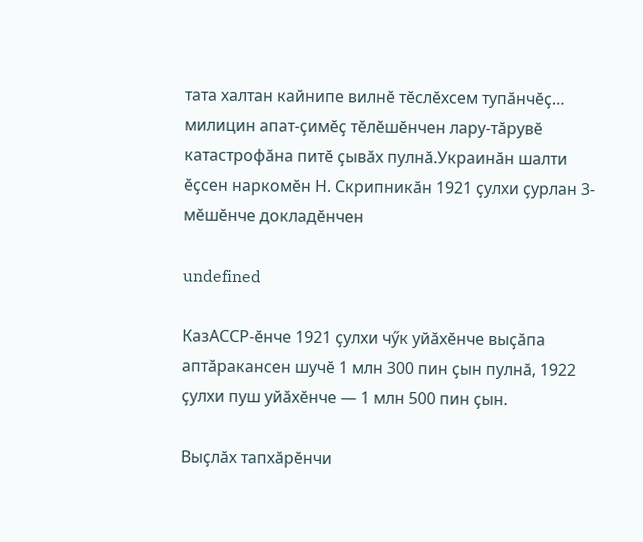тата халтан кайнипе вилнӗ тӗслӗхсем тупӑнчӗҫ… милицин апат-ҫимӗҫ тӗлӗшӗнчен лару-тӑрувӗ катастрофӑна питӗ ҫывӑх пулнӑ.Украинӑн шалти ӗҫсен наркомӗн Н. Скрипникӑн 1921 ҫулхи ҫурлан 3-мӗшӗнче докладӗнчен

undefined

КазАССР-ӗнче 1921 ҫулхи чӳк уйӑхӗнче выҫӑпа аптӑракансен шучӗ 1 млн 300 пин ҫын пулнӑ, 1922 ҫулхи пуш уйӑхӗнче — 1 млн 500 пин ҫын.

Выҫлӑх тапхӑрӗнчи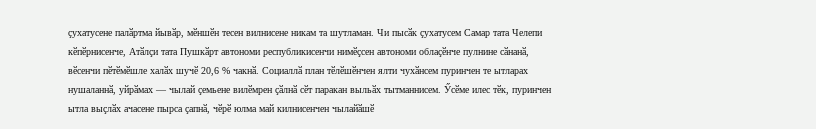ҫухатусене палӑртма йывӑр, мӗншӗн тесен вилнисене никам та шутламан. Чи пысӑк ҫухатусем Самар тата Челепи кӗпӗрнисенче, Атӑлҫи тата Пушкӑрт автономи республикисенчи нимӗҫсен автономи облаҫӗнче пулнине сӑнанӑ, вӗсенчи пӗтӗмӗшле халӑх шучӗ 20,6 % чакнӑ. Социаллӑ план тӗлӗшӗнчен ялти чухӑнсем пуринчен те ытларах нушаланнӑ, уйрӑмах — чылай ҫемьене вилӗмрен ҫӑлнӑ сӗт паракан выльӑх тытманнисем. Ӳсӗме илес тӗк, пуринчен ытла выҫлӑх ачасене пырса ҫапнӑ, чӗрӗ юлма май килнисенчен чылайӑшӗ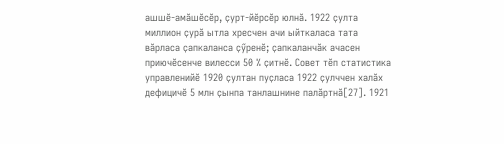ашшӗ-амӑшӗсӗр, ҫурт-йӗрсӗр юлнӑ. 1922 ҫулта миллион ҫурӑ ытла хресчен ачи ыйткаласа тата вӑрласа ҫапкаланса ҫӳренӗ; ҫапкаланчӑк ачасен приючӗсенче вилесси 50 % ҫитнӗ. Совет тӗп статистика управленийӗ 1920 ҫултан пуҫласа 1922 ҫулччен халӑх дефицичӗ 5 млн ҫынпа танлашнине палӑртнӑ[27]. 1921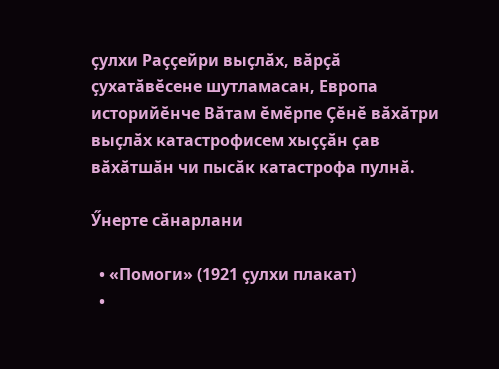ҫулхи Раҫҫейри выҫлӑх, вӑрҫӑ ҫухатӑвӗсене шутламасан, Европа историйӗнче Вӑтам ӗмӗрпе Ҫӗнӗ вӑхӑтри выҫлӑх катастрофисем хыҫҫӑн ҫав вӑхӑтшӑн чи пысӑк катастрофа пулнӑ.

Ӳнерте сӑнарлани

  • «Помоги» (1921 ҫулхи плакат)
  •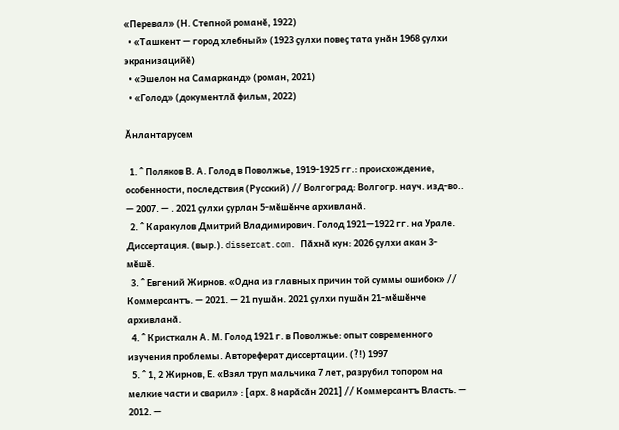«Перевал» (Н. Степной романӗ, 1922)
  • «Ташкент — город хлебный» (1923 ҫулхи повеҫ тата унӑн 1968 ҫулхи экранизацийӗ)
  • «Эшелон на Самарканд» (роман, 2021)
  • «Голод» (документлӑ фильм, 2022)

Ӑнлантарусем

  1. ^ Поляков В. А. Голод в Поволжье, 1919-1925 гг.: происхождение, особенности, последствия (Русский) // Волгоград: Волгогр. науч. изд-во.. — 2007. — . 2021 ҫулхи ҫурлан 5-мӗшӗнче архивланӑ.
  2. ^ Каракулов Дмитрий Владимирович. Голод 1921—1922 гг. на Урале. Диссертация. (выр.). dissercat.com. Пӑхнӑ кун: 2026 ҫулхи акан 3-мӗшӗ.
  3. ^ Евгений Жирнов. «Одна из главных причин той суммы ошибок» // Коммерсантъ. — 2021. — 21 пушӑн. 2021 ҫулхи пушӑн 21-мӗшӗнче архивланӑ.
  4. ^ Кристкалн А. М. Голод 1921 г. в Поволжье: опыт современного изучения проблемы. Автореферат диссертации. (?!) 1997
  5. ^ 1, 2 Жирнов, Е. «Взял труп мальчика 7 лет, разрубил топором на мелкие части и сварил» : [арх. 8 нарӑсӑн 2021] // Коммерсантъ Власть. — 2012. —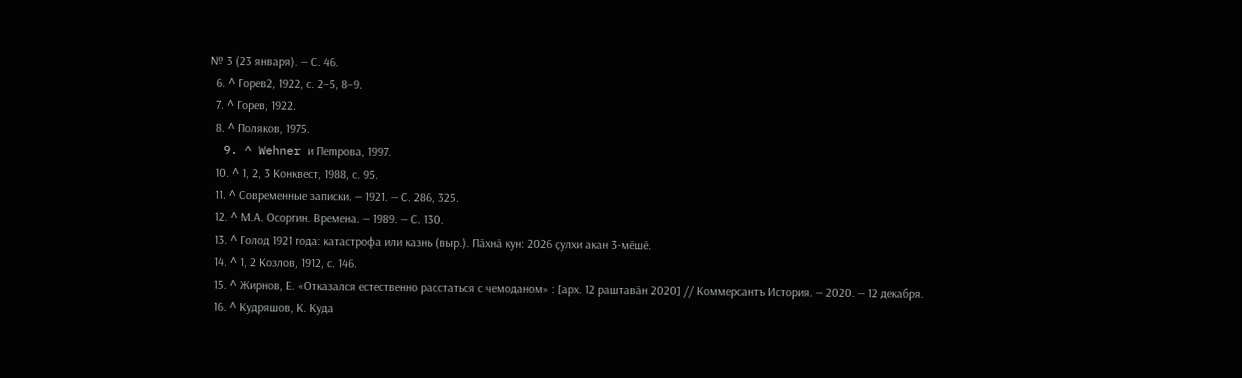№ 3 (23 января). — С. 46.
  6. ^ Горев2, 1922, с. 2–5, 8–9.
  7. ^ Горев, 1922.
  8. ^ Поляков, 1975.
  9. ^ Wehner и Пеmрова, 1997.
  10. ^ 1, 2, 3 Конквест, 1988, с. 95.
  11. ^ Современные записки. — 1921. — С. 286, 325.
  12. ^ М.А. Осоргин. Времена. — 1989. — С. 130.
  13. ^ Голод 1921 года: катастрофа или казнь (выр.). Пӑхнӑ кун: 2026 ҫулхи акан 3-мӗшӗ.
  14. ^ 1, 2 Козлов, 1912, с. 146.
  15. ^ Жирнов, Е. «Отказался естественно расстаться с чемоданом» : [арх. 12 раштавӑн 2020] // Коммерсантъ История. — 2020. — 12 декабря.
  16. ^ Кудряшов, К. Куда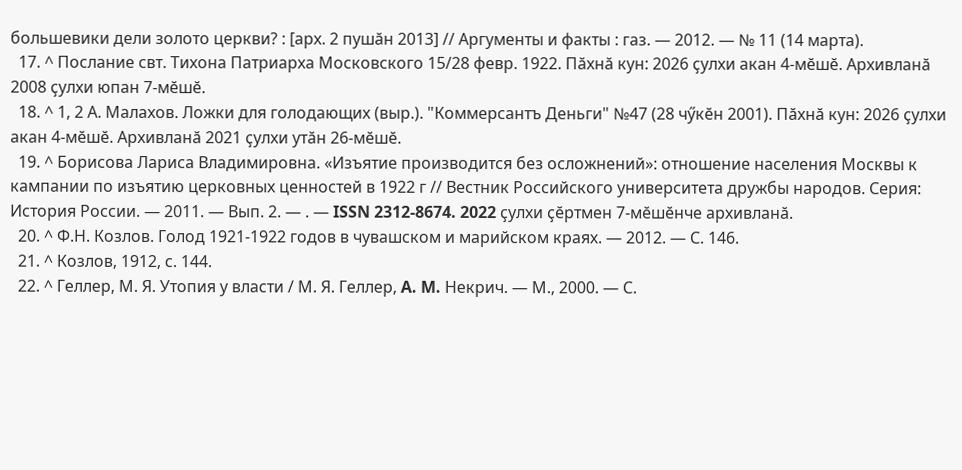большевики дели золото церкви? : [арх. 2 пушӑн 2013] // Аргументы и факты : газ. — 2012. — № 11 (14 марта).
  17. ^ Послание свт. Тихона Патриарха Московского 15/28 февр. 1922. Пӑхнӑ кун: 2026 ҫулхи акан 4-мӗшӗ. Архивланӑ 2008 ҫулхи юпан 7-мӗшӗ.
  18. ^ 1, 2 А. Малахов. Ложки для голодающих (выр.). "Коммерсантъ Деньги" №47 (28 чӳкӗн 2001). Пӑхнӑ кун: 2026 ҫулхи акан 4-мӗшӗ. Архивланӑ 2021 ҫулхи утӑн 26-мӗшӗ.
  19. ^ Борисова Лариса Владимировна. «Изъятие производится без осложнений»: отношение населения Москвы к кампании по изъятию церковных ценностей в 1922 г // Вестник Российского университета дружбы народов. Серия: История России. — 2011. — Вып. 2. — . — ISSN 2312-8674. 2022 ҫулхи ҫӗртмен 7-мӗшӗнче архивланӑ.
  20. ^ Ф.Н. Козлов. Голод 1921-1922 годов в чувашском и марийском краях. — 2012. — С. 146.
  21. ^ Козлов, 1912, с. 144.
  22. ^ Геллер, М. Я. Утопия у власти / М. Я. Геллер, A. M. Некрич. — М., 2000. — С.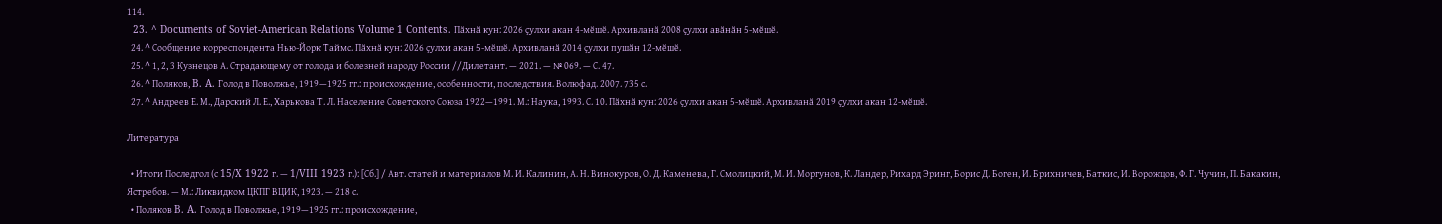114.
  23. ^ Documents of Soviet-American Relations Volume 1 Contents. Пӑхнӑ кун: 2026 ҫулхи акан 4-мӗшӗ. Архивланӑ 2008 ҫулхи авӑнӑн 5-мӗшӗ.
  24. ^ Сообщение корреспондента Нью-Йорк Таймс. Пӑхнӑ кун: 2026 ҫулхи акан 5-мӗшӗ. Архивланӑ 2014 ҫулхи пушӑн 12-мӗшӗ.
  25. ^ 1, 2, 3 Кузнецов А. Страдающему от голода и болезней народу России //Дилетант. — 2021. — № 069. — С. 47.
  26. ^ Поляков, B. A. Голод в Поволжье, 1919—1925 гг.: происхождение, особенности, последствия. Волюфад. 2007. 735 с.
  27. ^ Андреев Е. М., Дарский Л. Е., Харькова Т. Л. Население Советского Союза 1922—1991. М.: Наука, 1993. С. 10. Пӑхнӑ кун: 2026 ҫулхи акан 5-мӗшӗ. Архивланӑ 2019 ҫулхи акан 12-мӗшӗ.

Литература

  • Итоги Последгол (с 15/X 1922 г. — 1/VIII 1923 г.): [Сб.] / Авт. статей и материалов М. И. Калинин, А. Н. Винокуров, О. Д. Каменева, Г. Смолицкий, М. И. Моргунов, К. Ландер, Рихард Эринг, Борис Д. Боген, И. Брихничев, Баткис, И. Ворожцов, Ф. Г. Чучин, П. Бакакин, Ястребов. — М.: Ликвидком ЦКПГ ВЦИК, 1923. — 218 с.
  • Поляков B. A. Голод в Поволжье, 1919—1925 гг.: происхождение,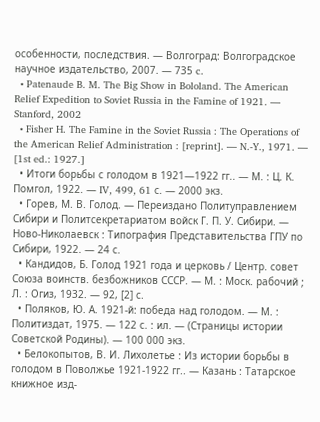особенности, последствия. — Волгоград: Волгоградское научное издательство, 2007. — 735 c.
  • Patenaude B. M. The Big Show in Bololand. The American Relief Expedition to Soviet Russia in the Famine of 1921. — Stanford, 2002
  • Fisher H. The Famine in the Soviet Russia : The Operations of the American Relief Administration : [reprint]. — N.-Y., 1971. — [1st ed.: 1927.]
  • Итоги борьбы с голодом в 1921—1922 гг.. — М. : Ц. К. Помгол, 1922. — IV, 499, 61 с. — 2000 экз.
  • Горев, М. В. Голод. — Переиздано Политуправлением Сибири и Политсекретариатом войск Г. П. У. Сибири. — Ново-Николаевск : Типография Представительства ГПУ по Сибири, 1922. — 24 с.
  • Кандидов, Б. Голод 1921 года и церковь / Центр. совет Союза воинств. безбожников СССР. — М. : Моск. рабочий ; Л. : Огиз, 1932. — 92, [2] с.
  • Поляков, Ю. А. 1921-й: победа над голодом. — М. : Политиздат, 1975. — 122 с. : ил. — (Страницы истории Советской Родины). — 100 000 экз.
  • Белокопытов, В. И. Лихолетье : Из истории борьбы в голодом в Поволжье 1921-1922 гг.. — Казань : Татарское книжное изд-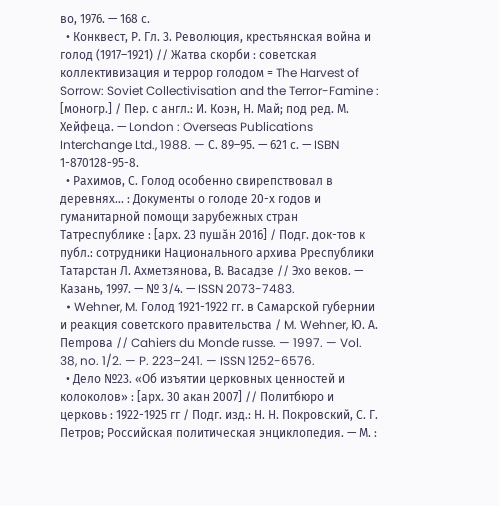во, 1976. — 168 с.
  • Конквест, Р. Гл. 3. Революция, крестьянская война и голод (1917–1921) // Жатва скорби : советская коллективизация и террор голодом = The Harvest of Sorrow: Soviet Collectivisation and the Terror-Famine : [моногр.] / Пер. с англ.: И. Коэн, Н. Май; под ред. М. Хейфеца. — London : Overseas Publications Interchange Ltd., 1988. — С. 89–95. — 621 с. — ISBN 1-870128-95-8.
  • Рахимов, С. Голод особенно свирепствовал в деревнях… : Документы о голоде 20-х годов и гуманитарной помощи зарубежных стран Татреспублике : [арх. 23 пушӑн 2016] / Подг. док-тов к публ.: сотрудники Национального архива Рреспублики Татарстан Л. Ахметзянова, В. Васадзе // Эхо веков. — Казань, 1997. — № 3/4. — ISSN 2073-7483.
  • Wehner, M. Голод 1921-1922 гг. в Самарской губернии и реакция советского правительства / M. Wehner, Ю. А. Пеmрова // Cahiers du Monde russe. — 1997. — Vol. 38, no. 1/2. — P. 223–241. — ISSN 1252-6576.
  • Дело №23. «Об изъятии церковных ценностей и колоколов» : [арх. 30 акан 2007] // Политбюро и церковь : 1922-1925 гг / Подг. изд.: Н. Н. Покровский, С. Г. Петров; Российская политическая энциклопедия. — М. :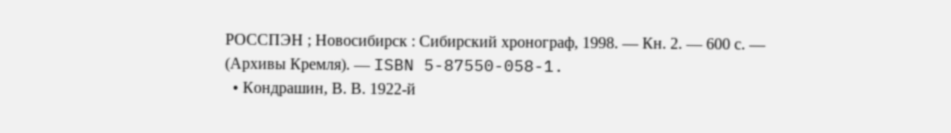РОССПЭН ; Новосибирск : Сибирский хронограф, 1998. — Кн. 2. — 600 с. — (Архивы Кремля). — ISBN 5-87550-058-1.
  • Кондрашин, В. В. 1922-й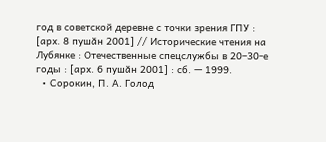год в советской деревне с точки зрения ГПУ : [арх. 8 пушӑн 2001] // Исторические чтения на Лубянке : Отечественные спецслужбы в 20–30-е годы : [арх. 6 пушӑн 2001] : сб. — 1999.
  • Сорокин, П. А. Голод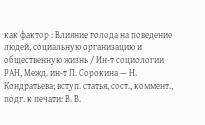как фактор : Влияние голода на поведение людей, социальную организацию и общественную жизнь / Ин-т социологии РАН, Межд. ин-т П. Сорокина — Н. Кондратьева; вступ. статья, сост., коммент., подг. к печати: В. В.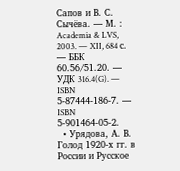Сапов и В. С. Сычёва. — М. : Academia & LVS, 2003. — XII, 684 с. — ББК 60.56/51.20. — УДК 316.4(G). — ISBN 5-87444-186-7. — ISBN 5-901464-05-2.
  • Урядова, А. В. Голод 1920-х гг. в России и Русское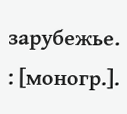зарубежье. : [моногр.].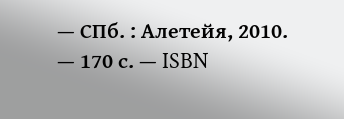— СПб. : Алетейя, 2010. — 170 с. — ISBN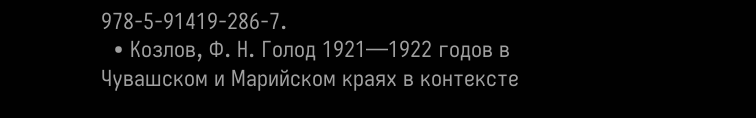978-5-91419-286-7.
  • Козлов, Ф. Н. Голод 1921—1922 годов в Чувашском и Марийском краях в контексте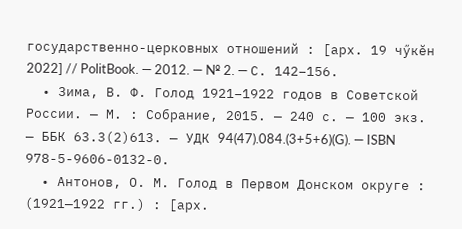государственно-церковных отношений : [арх. 19 чӳкӗн 2022] // PolitBook. — 2012. — № 2. — С. 142–156.
  • Зима, В. Ф. Голод 1921–1922 годов в Советской России. — М. : Собрание, 2015. — 240 с. — 100 экз. — ББК 63.3(2)613. — УДК 94(47).084.(3+5+6)(G). — ISBN 978-5-9606-0132-0.
  • Антонов, О. М. Голод в Первом Донском округе : (1921—1922 гг.) : [арх.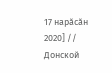17 нарӑсӑн 2020] // Донской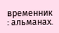временник : альманах.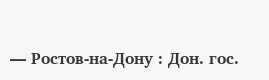— Ростов-на-Дону : Дон. гос.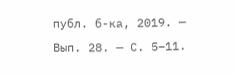публ. б-ка, 2019. — Вып. 28. — С. 5–11.